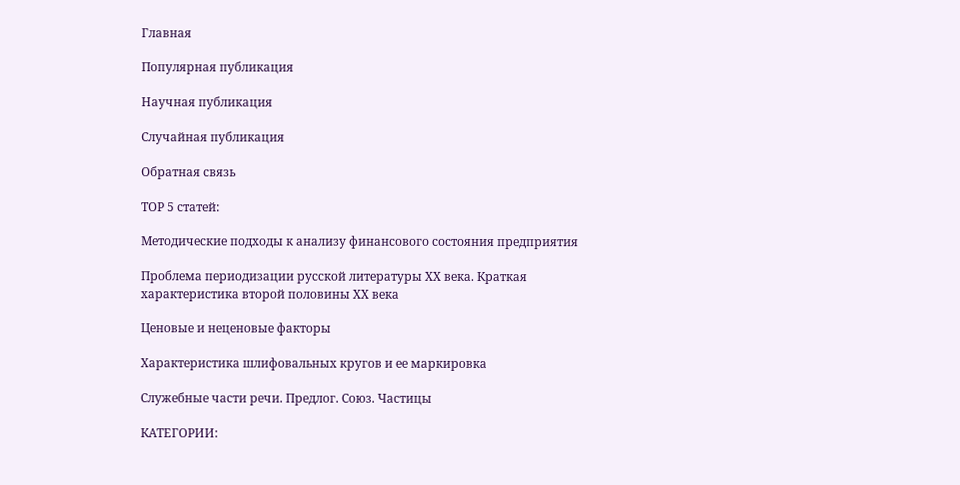Главная

Популярная публикация

Научная публикация

Случайная публикация

Обратная связь

ТОР 5 статей:

Методические подходы к анализу финансового состояния предприятия

Проблема периодизации русской литературы ХХ века. Краткая характеристика второй половины ХХ века

Ценовые и неценовые факторы

Характеристика шлифовальных кругов и ее маркировка

Служебные части речи. Предлог. Союз. Частицы

КАТЕГОРИИ: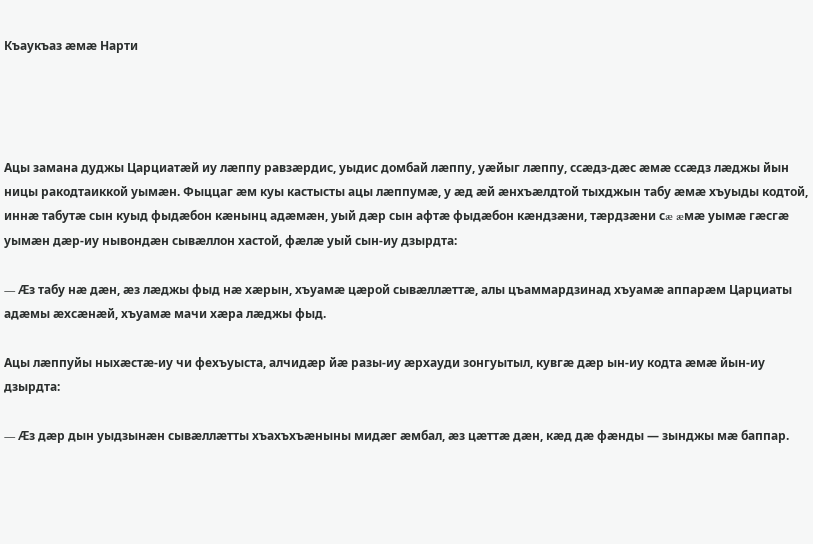Къаукъаз æмæ Нарти




Ацы замана дуджы Царциатæй иу лæппу равзæрдис, уыдис домбай лæппу, уæйыг лæппу, ссæдз-дæс æмæ ссæдз лæджы йын ницы ракодтаиккой уымæн. Фыццаг æм куы кастысты ацы лæппумæ, у æд æй æнхъæлдтой тыхджын табу æмæ хъуыды кодтой, иннæ табутæ сын куыд фыдæбон кæнынц адæмæн, уый дæр сын афтæ фыдæбон кæндзæни, тæрдзæни сæ æмæ уымæ гæсгæ уымæн дæр-иу нывондæн сывæллон хастой, фæлæ уый сын-иу дзырдта:

— Æз табу нæ дæн, æз лæджы фыд нæ хæрын, хъуамæ цæрой сывæллæттæ, алы цъаммардзинад хъуамæ аппарæм Царциаты адæмы æхсæнæй, хъуамæ мачи хæра лæджы фыд.

Ацы лæппуйы ныхæстæ-иу чи фехъуыста, алчидæр йæ разы-иу æрхауди зонгуытыл, кувгæ дæр ын-иу кодта æмæ йын-иу дзырдта:

— Æз дæр дын уыдзынæн сывæллæтты хъахъхъæныны мидæг æмбал, æз цæттæ дæн, кæд дæ фæнды — зынджы мæ баппар.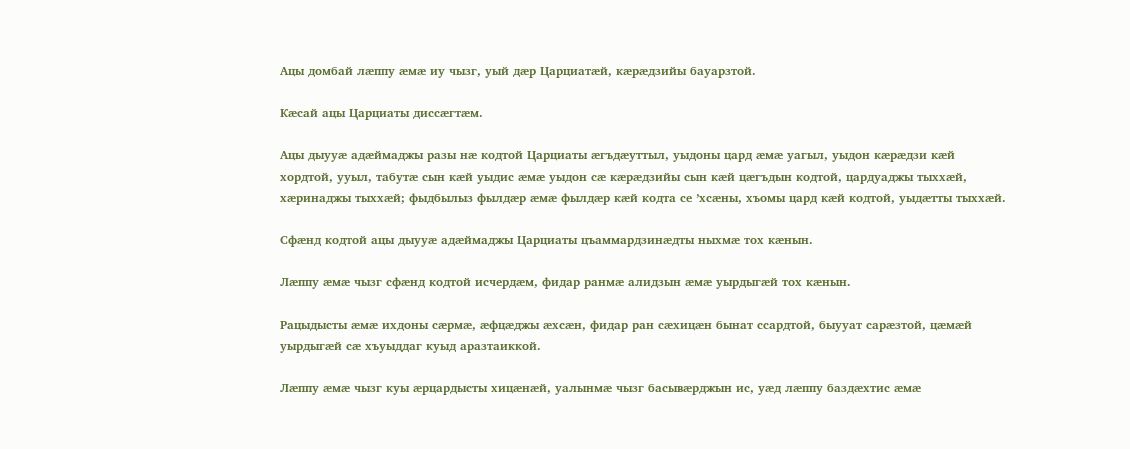Ацы домбай лæппу æмæ иу чызг, уый дæр Царциатæй, кæрæдзийы бауарзтой.

Кæсай ацы Царциаты диссæгтæм.

Ацы дыууæ адæймаджы разы нæ кодтой Царциаты æгъдæуттыл, уыдоны цард æмæ уагыл, уыдон кæрæдзи кæй хордтой, ууыл, табутæ сын кæй уыдис æмæ уыдон сæ кæрæдзийы сын кæй цæгъдын кодтой, цардуаджы тыххæй, хæринаджы тыххæй; фыдбылыз фылдæр æмæ фылдæр кæй кодта се ’хсæны, хъомы цард кæй кодтой, уыдæтты тыххæй.

Сфæнд кодтой ацы дыууæ адæймаджы Царциаты цъаммардзинæдты ныхмæ тох кæнын.

Лæппу æмæ чызг сфæнд кодтой исчердæм, фидар ранмæ алидзын æмæ уырдыгæй тох кæнын.

Рацыдысты æмæ ихдоны сæрмæ, æфцæджы æхсæн, фидар ран сæхицæн бынат ссардтой, быууат сарæзтой, цæмæй уырдыгæй сæ хъуыддаг куыд аразтаиккой.

Лæппу æмæ чызг куы æрцардысты хицæнæй, уалынмæ чызг басывæрджын ис, уæд лæппу баздæхтис æмæ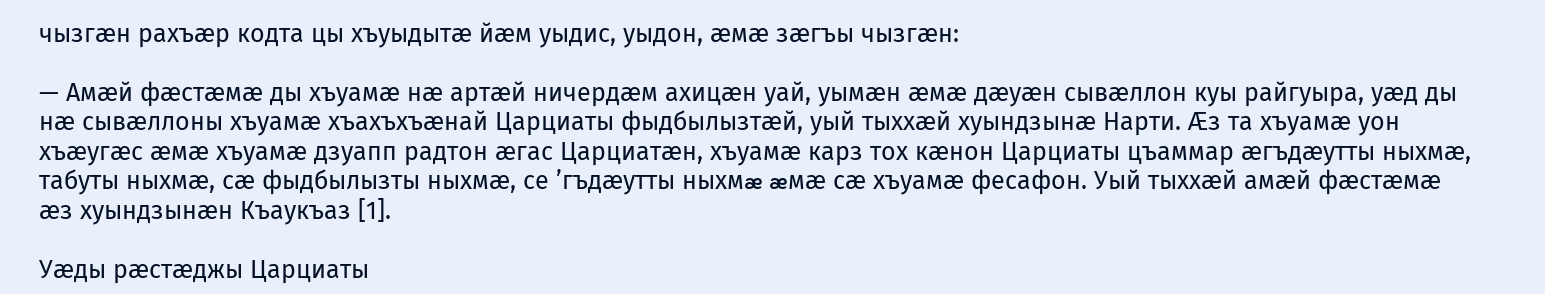чызгæн рахъæр кодта цы хъуыдытæ йæм уыдис, уыдон, æмæ зæгъы чызгæн:

— Амæй фæстæмæ ды хъуамæ нæ артæй ничердæм ахицæн уай, уымæн æмæ дæуæн сывæллон куы райгуыра, уæд ды нæ сывæллоны хъуамæ хъахъхъæнай Царциаты фыдбылызтæй, уый тыххæй хуындзынæ Нарти. Æз та хъуамæ уон хъæугæс æмæ хъуамæ дзуапп радтон æгас Царциатæн, хъуамæ карз тох кæнон Царциаты цъаммар æгъдæутты ныхмæ, табуты ныхмæ, сæ фыдбылызты ныхмæ, се ’гъдæутты ныхмæ æмæ сæ хъуамæ фесафон. Уый тыххæй амæй фæстæмæ æз хуындзынæн Къаукъаз [1].

Уæды рæстæджы Царциаты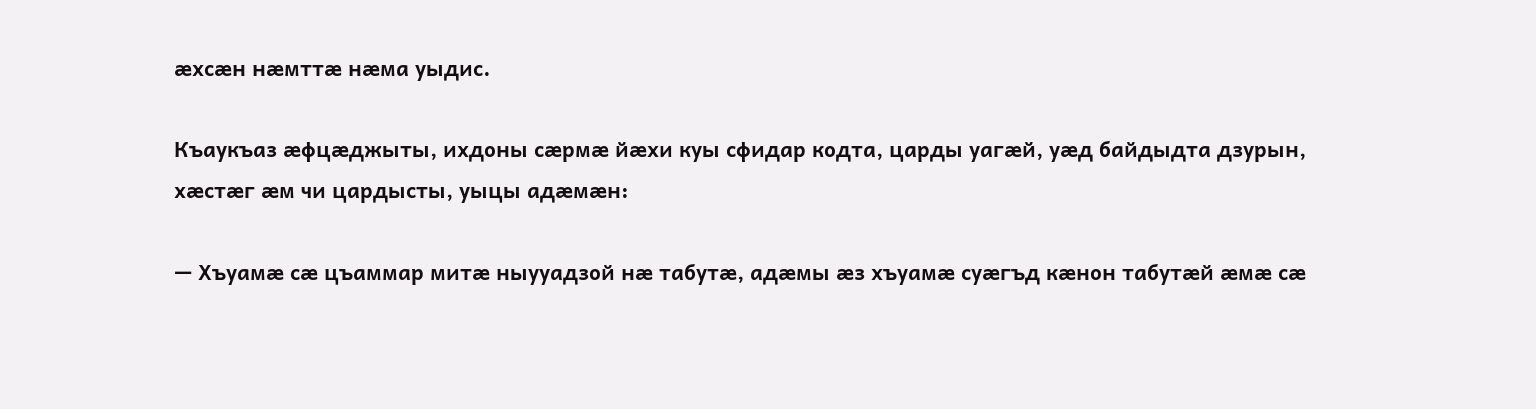æхсæн нæмттæ нæма уыдис.

Къаукъаз æфцæджыты, ихдоны сæрмæ йæхи куы сфидар кодта, царды уагæй, уæд байдыдта дзурын, хæстæг æм чи цардысты, уыцы адæмæн:

— Хъуамæ сæ цъаммар митæ ныууадзой нæ табутæ, адæмы æз хъуамæ суæгъд кæнон табутæй æмæ сæ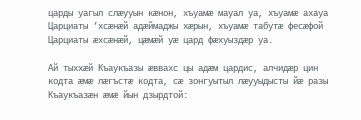царды уагыл слæууын кæнон, хъуамæ мауал уа, хъуамæ ахауа Царциаты ’хсæнæй адæймаджы хæрын, хъуамæ табутæ фесæфой Царциаты æхсæнæй, цæмæй уæ цард фæхуыздæр уа.

Ай тыххæй Къаукъазы æввахс цы адæм цардис, алчидæр цин кодта æмæ лæгъстæ кодта, сæ зонгуытыл лæууыдысты йæ разы Къаукъазæн æмæ йын дзырдтой: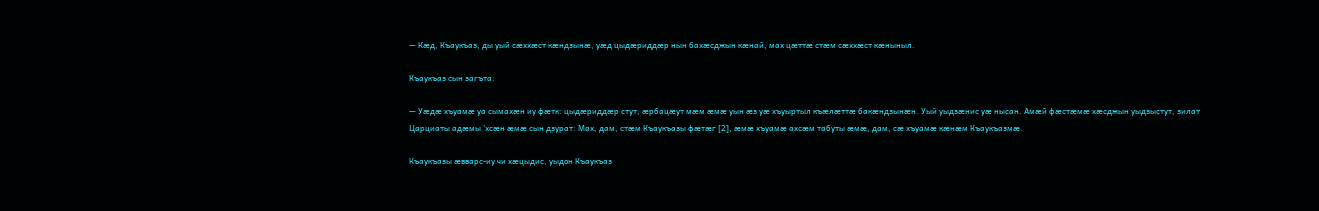— Кæд, Къаукъаз, ды уый сæххæст кæндзынæ, уæд цыдæриддæр нын бахæсджын кæнай, мах цæттæ стæм сæххæст кæныныл.

Къаукъаз сын загъта:

— Уæдæ хъуамæ уа сымахæн иу фæтк: цыдæриддæр стут, æрбацæут мæм æмæ уын æз уæ хъуыртыл къæлæттæ бакæндзынæн. Уый уыдзæнис уæ нысан. Амæй фæстæмæ хæсджын уыдзыстут, зилат Царциаты адæмы ’хсæн æмæ сын дзурат: Мах, дам, стæм Къаукъазы фæтæг [2], æмæ хъуамæ ахсæм табуты æмæ, дам, сæ хъуамæ кæнæм Къаукъазмæ.

Къаукъазы æвварс-иу чи хæцыдис, уыдон Къаукъаз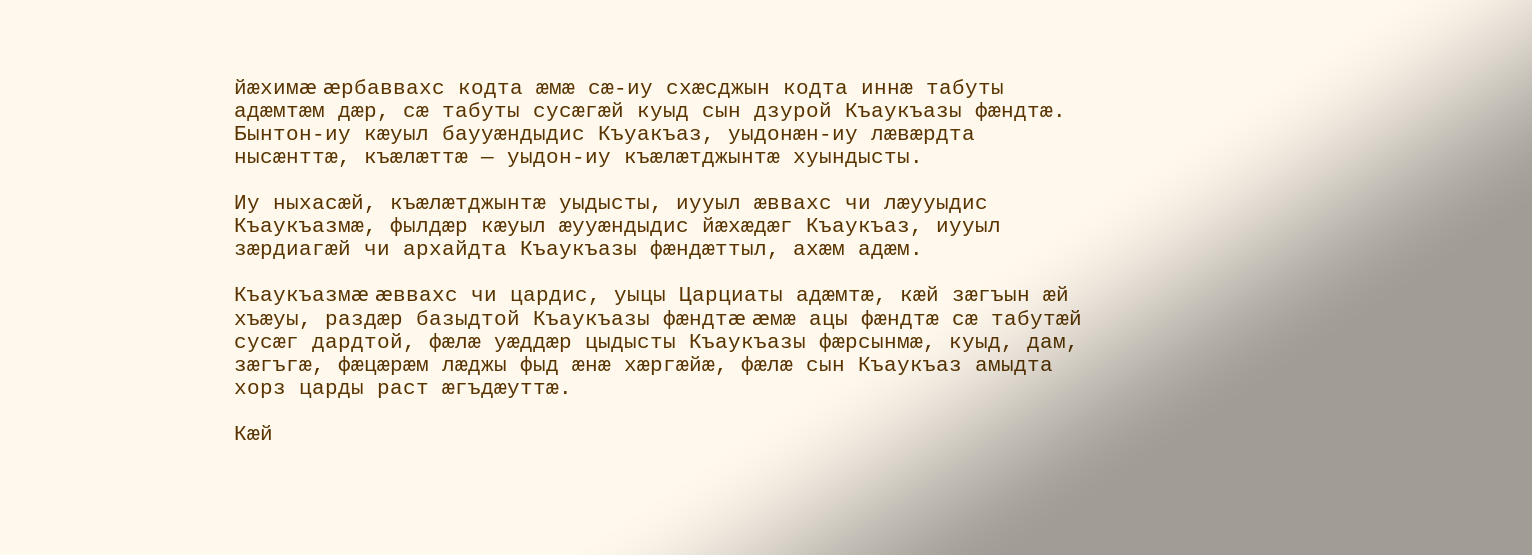йæхимæ æрбаввахс кодта æмæ сæ-иу схæсджын кодта иннæ табуты адæмтæм дæр, сæ табуты сусæгæй куыд сын дзурой Къаукъазы фæндтæ. Бынтон-иу кæуыл баууæндыдис Къуакъаз, уыдонæн-иу лæвæрдта нысæнттæ, къæлæттæ — уыдон-иу къæлæтджынтæ хуындысты.

Иу ныхасæй, къæлæтджынтæ уыдысты, иууыл æввахс чи лæууыдис Къаукъазмæ, фылдæр кæуыл æууæндыдис йæхæдæг Къаукъаз, иууыл зæрдиагæй чи архайдта Къаукъазы фæндæттыл, ахæм адæм.

Къаукъазмæ æввахс чи цардис, уыцы Царциаты адæмтæ, кæй зæгъын æй хъæуы, раздæр базыдтой Къаукъазы фæндтæ æмæ ацы фæндтæ сæ табутæй сусæг дардтой, фæлæ уæддæр цыдысты Къаукъазы фæрсынмæ, куыд, дам, зæгъгæ, фæцæрæм лæджы фыд æнæ хæргæйæ, фæлæ сын Къаукъаз амыдта хорз царды раст æгъдæуттæ.

Кæй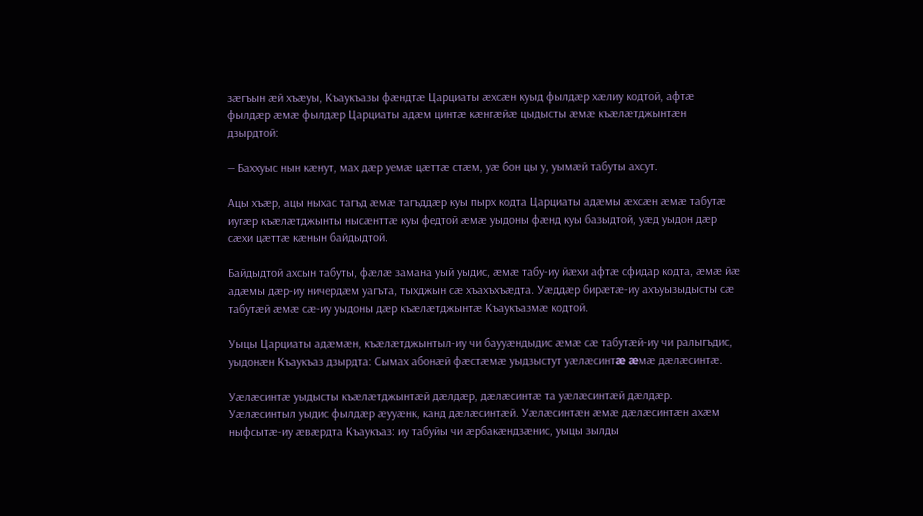зæгъын æй хъæуы, Къаукъазы фæндтæ Царциаты æхсæн куыд фылдæр хæлиу кодтой, афтæ фылдæр æмæ фылдæр Царциаты адæм цинтæ кæнгæйæ цыдысты æмæ къæлæтджынтæн дзырдтой:

— Баххуыс нын кæнут, мах дæр уемæ цæттæ стæм, уæ бон цы у, уымæй табуты ахсут.

Ацы хъæр, ацы ныхас тагъд æмæ тагъддæр куы пырх кодта Царциаты адæмы æхсæн æмæ табутæ иугæр къæлæтджынты нысæнттæ куы федтой æмæ уыдоны фæнд куы базыдтой, уæд уыдон дæр сæхи цæттæ кæнын байдыдтой.

Байдыдтой ахсын табуты, фæлæ замана уый уыдис, æмæ табу-иу йæхи афтæ сфидар кодта, æмæ йæ адæмы дæр-иу ничердæм уагъта, тыхджын сæ хъахъхъæдта. Уæддæр бирæтæ-иу ахъуызыдысты сæ табутæй æмæ сæ-иу уыдоны дæр къæлæтджынтæ Къаукъазмæ кодтой.

Уыцы Царциаты адæмæн, къæлæтджынтыл-иу чи баууæндыдис æмæ сæ табутæй-иу чи ралыгъдис, уыдонæн Къаукъаз дзырдта: Сымах абонæй фæстæмæ уыдзыстут уæлæсинтæ æмæ дæлæсинтæ.

Уæлæсинтæ уыдысты къæлæтджынтæй дæлдæр, дæлæсинтæ та уæлæсинтæй дæлдæр. Уæлæсинтыл уыдис фылдæр æууæнк, канд дæлæсинтæй. Уæлæсинтæн æмæ дæлæсинтæн ахæм ныфсытæ-иу æвæрдта Къаукъаз: иу табуйы чи æрбакæндзæнис, уыцы зылды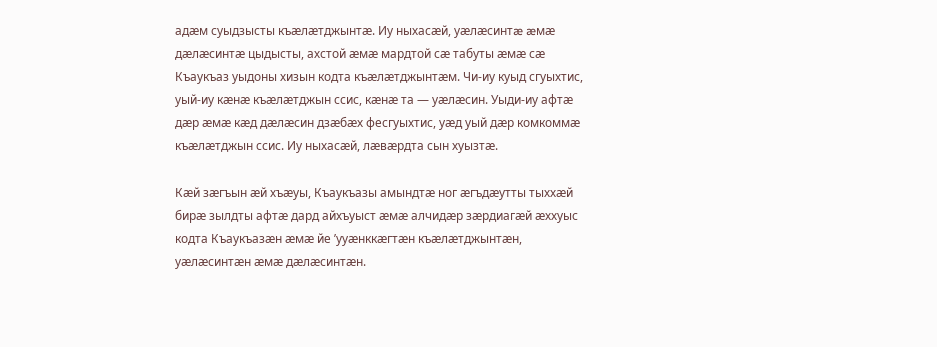адæм суыдзысты къæлæтджынтæ. Иу ныхасæй, уæлæсинтæ æмæ дæлæсинтæ цыдысты, ахстой æмæ мардтой сæ табуты æмæ сæ Къаукъаз уыдоны хизын кодта къæлæтджынтæм. Чи-иу куыд сгуыхтис, уый-иу кæнæ къæлæтджын ссис, кæнæ та — уæлæсин. Уыди-иу афтæ дæр æмæ кæд дæлæсин дзæбæх фесгуыхтис, уæд уый дæр комкоммæ къæлæтджын ссис. Иу ныхасæй, лæвæрдта сын хуызтæ.

Кæй зæгъын æй хъæуы, Къаукъазы амындтæ ног æгъдæутты тыххæй бирæ зылдты афтæ дард айхъуыст æмæ алчидæр зæрдиагæй æххуыс кодта Къаукъазæн æмæ йе ’ууæнккæгтæн къæлæтджынтæн, уæлæсинтæн æмæ дæлæсинтæн.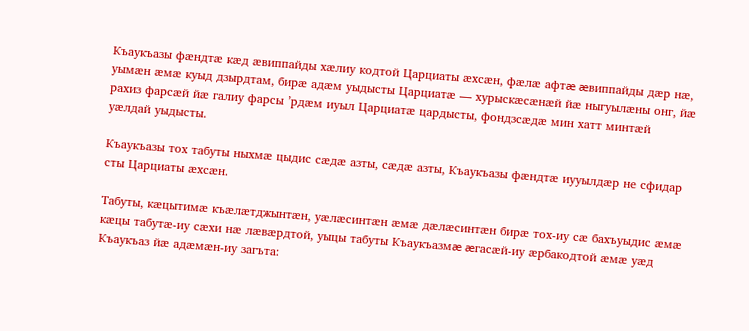Къаукъазы фæндтæ кæд æвиппайды хæлиу кодтой Царциаты æхсæн, фæлæ афтæ æвиппайды дæр нæ, уымæн æмæ куыд дзырдтам, бирæ адæм уыдысты Царциатæ — хурыскæсæнæй йæ ныгуылæны онг, йæ рахиз фарсæй йæ галиу фарсы ’рдæм иуыл Царциатæ цардысты, фондзсæдæ мин хатт минтæй уæлдай уыдысты.

Къаукъазы тох табуты ныхмæ цыдис сæдæ азты, сæдæ азты, Къаукъазы фæндтæ иууылдæр не сфидар сты Царциаты æхсæн.

Табуты, кæцытимæ къæлæтджынтæн, уæлæсинтæн æмæ дæлæсинтæн бирæ тох-иу сæ бахъуыдис æмæ кæцы табутæ-иу сæхи нæ лæвæрдтой, уыцы табуты Къаукъазмæ æгасæй-иу æрбакодтой æмæ уæд Къаукъаз йæ адæмæн-иу загъта: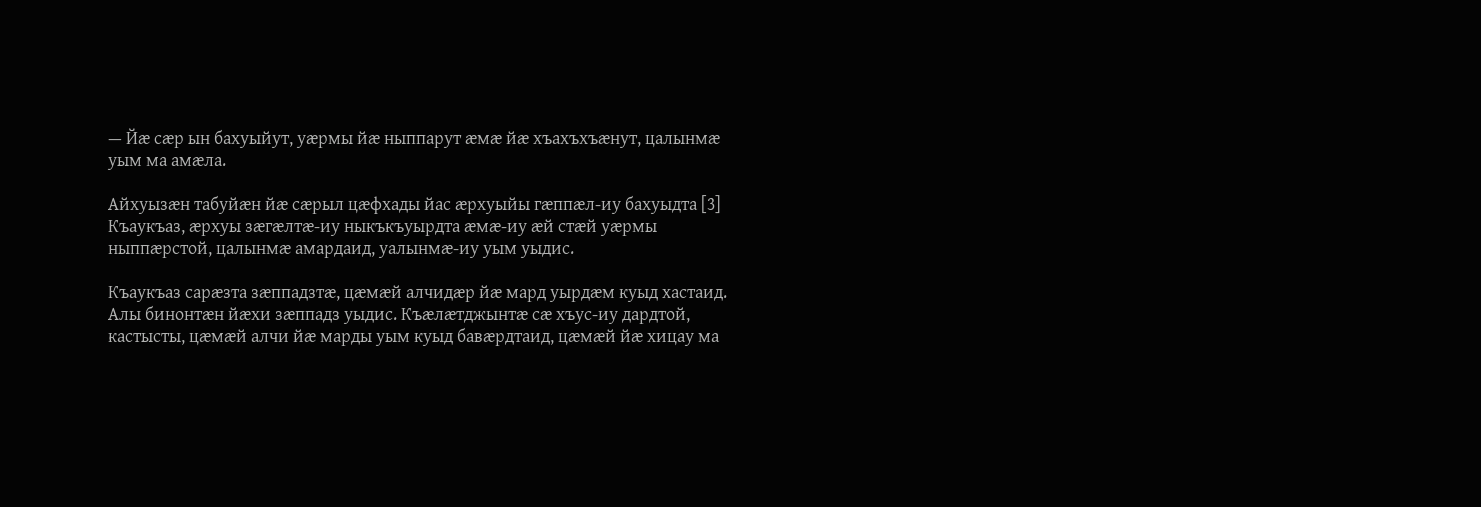— Йæ сæр ын бахуыйут, уæрмы йæ ныппарут æмæ йæ хъахъхъæнут, цалынмæ уым ма амæла.

Айхуызæн табуйæн йæ сæрыл цæфхады йас æрхуыйы гæппæл-иу бахуыдта [3] Къаукъаз, æрхуы зæгæлтæ-иу ныкъкъуырдта æмæ-иу æй стæй уæрмы ныппæрстой, цалынмæ амардаид, уалынмæ-иу уым уыдис.

Къаукъаз сарæзта зæппадзтæ, цæмæй алчидæр йæ мард уырдæм куыд хастаид. Алы бинонтæн йæхи зæппадз уыдис. Къæлæтджынтæ сæ хъус-иу дардтой, кастысты, цæмæй алчи йæ марды уым куыд бавæрдтаид, цæмæй йæ хицау ма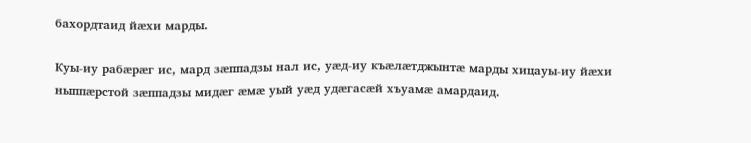бахордтаид йæхи марды.

Куы-иу рабæрæг ис, мард зæппадзы нал ис, уæд-иу къæлæтджынтæ марды хицауы-иу йæхи ныппæрстой зæппадзы мидæг æмæ уый уæд удæгасæй хъуамæ амардаид.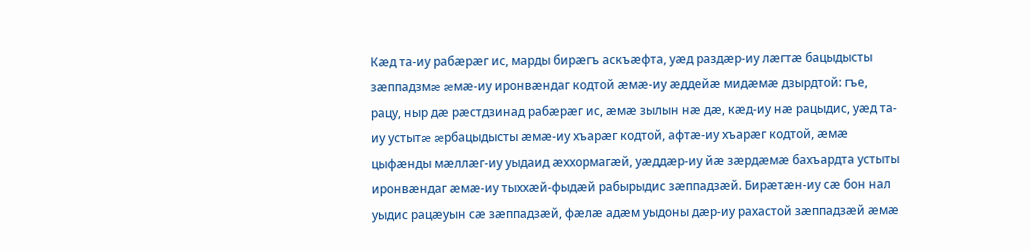Кæд та-иу рабæрæг ис, марды бирæгъ аскъæфта, уæд раздæр-иу лæгтæ бацыдысты зæппадзмæ æмæ-иу иронвæндаг кодтой æмæ-иу æддейæ мидæмæ дзырдтой: гъе, рацу, ныр дæ рæстдзинад рабæрæг ис, æмæ зылын нæ дæ, кæд-иу нæ рацыдис, уæд та-иу устытæ æрбацыдысты æмæ-иу хъарæг кодтой, афтæ-иу хъарæг кодтой, æмæ цыфæнды мæллæг-иу уыдаид æххормагæй, уæддæр-иу йæ зæрдæмæ бахъардта устыты иронвæндаг æмæ-иу тыххæй-фыдæй рабырыдис зæппадзæй. Бирæтæн-иу сæ бон нал уыдис рацæуын сæ зæппадзæй, фæлæ адæм уыдоны дæр-иу рахастой зæппадзæй æмæ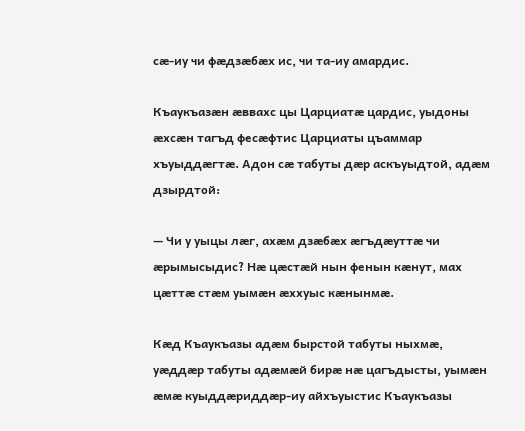сæ-иу чи фæдзæбæх ис, чи та-иу амардис.

Къаукъазæн æввахс цы Царциатæ цардис, уыдоны æхсæн тагъд фесæфтис Царциаты цъаммар хъуыддæгтæ. Адон сæ табуты дæр аскъуыдтой, адæм дзырдтой:

— Чи у уыцы лæг, ахæм дзæбæх æгъдæуттæ чи æрымысыдис? Нæ цæстæй нын фенын кæнут, мах цæттæ стæм уымæн æххуыс кæнынмæ.

Кæд Къаукъазы адæм бырстой табуты ныхмæ, уæддæр табуты адæмæй бирæ нæ цагъдысты, уымæн æмæ куыддæриддæр-иу айхъуыстис Къаукъазы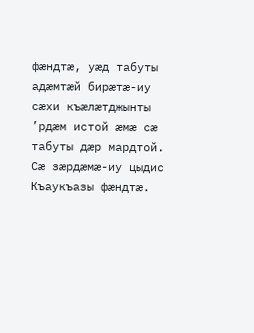фæндтæ, уæд табуты адæмтæй бирæтæ-иу сæхи къæлæтджынты ’рдæм истой æмæ сæ табуты дæр мардтой. Сæ зæрдæмæ-иу цыдис Къаукъазы фæндтæ.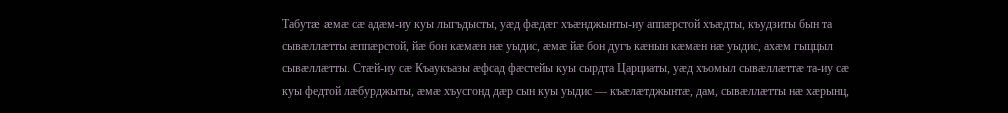Табутæ æмæ сæ адæм-иу куы лыгъдысты, уæд фæдæг хъæнджынты-иу аппæрстой хъæдты, къудзиты бын та сывæллæтты æппæрстой, йæ бон кæмæн нæ уыдис, æмæ йæ бон дугъ кæнын кæмæн нæ уыдис, ахæм гыццыл сывæллæтты. Стæй-иу сæ Къаукъазы æфсад фæстейы куы сырдта Царциаты, уæд хъомыл сывæллæттæ та-иу сæ куы федтой лæбурджыты, æмæ хъусгонд дæр сын куы уыдис — къæлæтджынтæ, дам, сывæллæтты нæ хæрынц,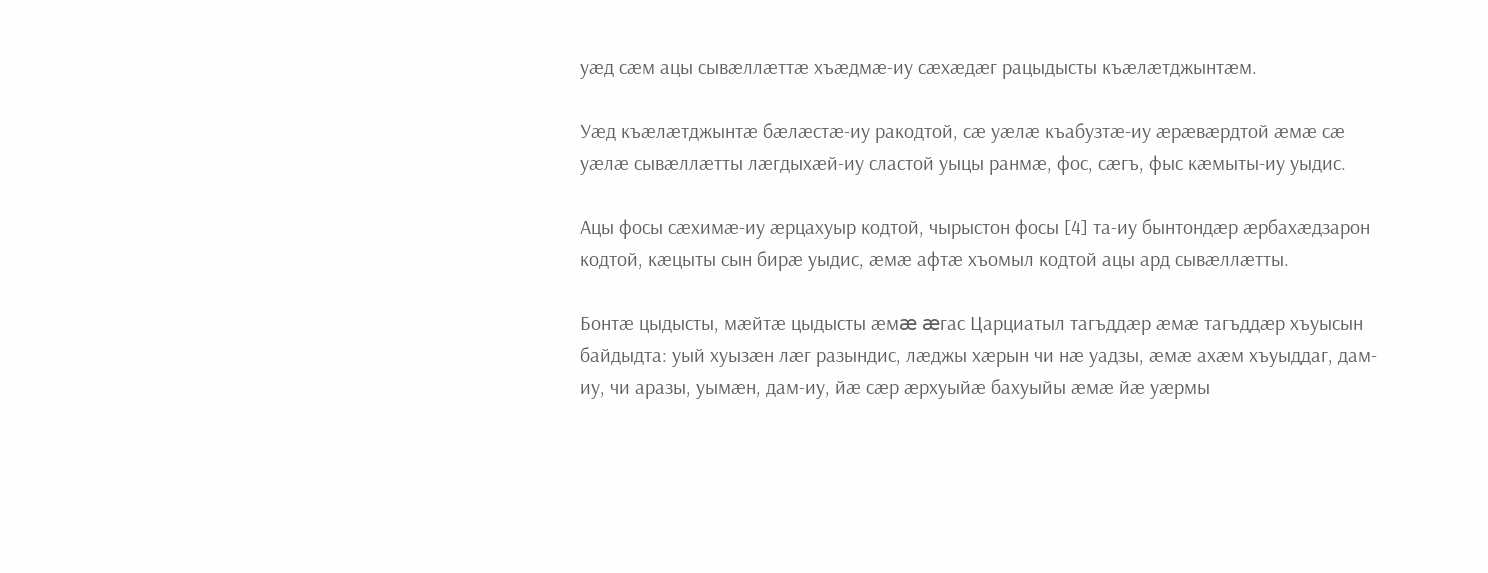уæд сæм ацы сывæллæттæ хъæдмæ-иу сæхæдæг рацыдысты къæлæтджынтæм.

Уæд къæлæтджынтæ бæлæстæ-иу ракодтой, сæ уæлæ къабузтæ-иу æрæвæрдтой æмæ сæ уæлæ сывæллæтты лæгдыхæй-иу сластой уыцы ранмæ, фос, сæгъ, фыс кæмыты-иу уыдис.

Ацы фосы сæхимæ-иу æрцахуыр кодтой, чырыстон фосы [4] та-иу бынтондæр æрбахæдзарон кодтой, кæцыты сын бирæ уыдис, æмæ афтæ хъомыл кодтой ацы ард сывæллæтты.

Бонтæ цыдысты, мæйтæ цыдысты æмæ æгас Царциатыл тагъддæр æмæ тагъддæр хъуысын байдыдта: уый хуызæн лæг разындис, лæджы хæрын чи нæ уадзы, æмæ ахæм хъуыддаг, дам-иу, чи аразы, уымæн, дам-иу, йæ сæр æрхуыйæ бахуыйы æмæ йæ уæрмы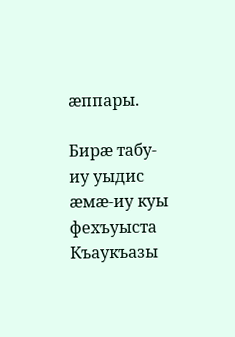æппары.

Бирæ табу-иу уыдис æмæ-иу куы фехъуыста Къаукъазы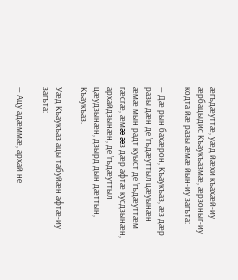æгъдæуттæ, уæд йæхи къахæй-иу æрбацыдис Къаукъазмæ, æрзоныг-иу кодта йæ разы æмæ йын-иу загъта:

— Дæ рын бахæрон, Къаукъаз, æз дæр разы дæн де ’гъдæуттыл цæуынæн æмæ мын радт куыст де ’гъдæуттæм гæсгæ, æмæ æз дæр афтæ кусдзынæн, архайдзынæн, де ’гъдæуттыл цæудзынæн, дзырд дын дæттын, Къаукъаз.

Уæд Къаукъаз ацы табуйæн афтæ-иу загъта:

— Ацу адæммæ, архай не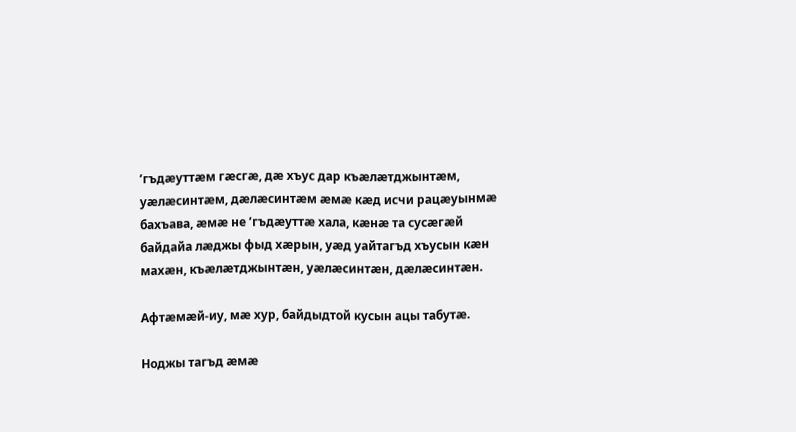’гъдæуттæм гæсгæ, дæ хъус дар къæлæтджынтæм, уæлæсинтæм, дæлæсинтæм æмæ кæд исчи рацæуынмæ бахъава, æмæ не ’гъдæуттæ хала, кæнæ та сусæгæй байдайа лæджы фыд хæрын, уæд уайтагъд хъусын кæн махæн, къæлæтджынтæн, уæлæсинтæн, дæлæсинтæн.

Афтæмæй-иу, мæ хур, байдыдтой кусын ацы табутæ.

Ноджы тагъд æмæ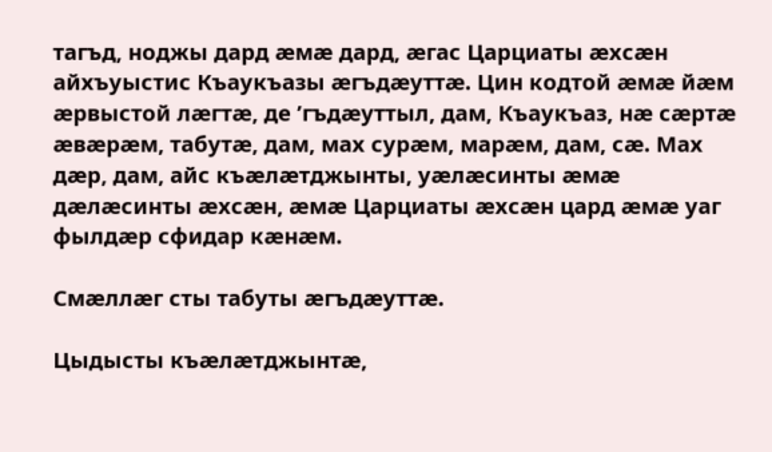тагъд, ноджы дард æмæ дард, æгас Царциаты æхсæн айхъуыстис Къаукъазы æгъдæуттæ. Цин кодтой æмæ йæм æрвыстой лæгтæ, де ’гъдæуттыл, дам, Къаукъаз, нæ сæртæ æвæрæм, табутæ, дам, мах сурæм, марæм, дам, сæ. Мах дæр, дам, айс къæлæтджынты, уæлæсинты æмæ дæлæсинты æхсæн, æмæ Царциаты æхсæн цард æмæ уаг фылдæр сфидар кæнæм.

Смæллæг сты табуты æгъдæуттæ.

Цыдысты къæлæтджынтæ,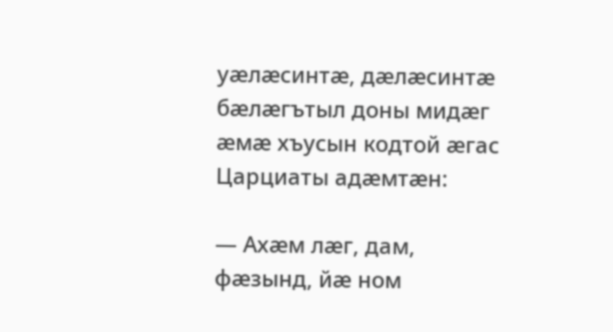уæлæсинтæ, дæлæсинтæ бæлæгътыл доны мидæг æмæ хъусын кодтой æгас Царциаты адæмтæн:

— Ахæм лæг, дам, фæзынд, йæ ном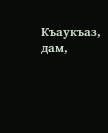Къаукъаз, дам,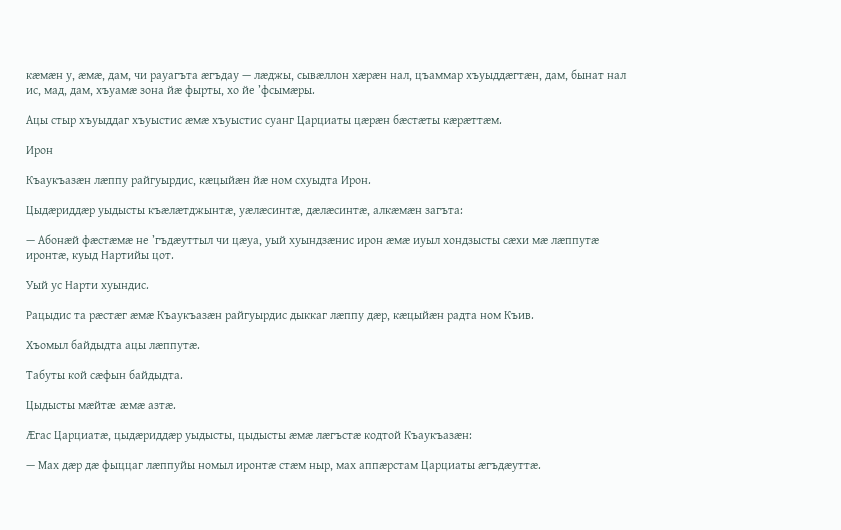кæмæн у, æмæ, дам, чи рауагъта æгъдау — лæджы, сывæллон хæрæн нал, цъаммар хъуыддæгтæн, дам, бынат нал ис, мад, дам, хъуамæ зона йæ фырты, хо йе ’фсымæры.

Ацы стыр хъуыддаг хъуыстис æмæ хъуыстис суанг Царциаты цæрæн бæстæты кæрæттæм.

Ирон

Къаукъазæн лæппу райгуырдис, кæцыйæн йæ ном схуыдта Ирон.

Цыдæриддæр уыдысты къæлæтджынтæ, уæлæсинтæ, дæлæсинтæ, алкæмæн загъта:

— Абонæй фæстæмæ не ’гъдæуттыл чи цæуа, уый хуындзæнис ирон æмæ иуыл хондзысты сæхи мæ лæппутæ иронтæ, куыд Нартийы цот.

Уый ус Нарти хуындис.

Рацыдис та рæстæг æмæ Къаукъазæн райгуырдис дыккаг лæппу дæр, кæцыйæн радта ном Къив.

Хъомыл байдыдта ацы лæппутæ.

Табуты кой сæфын байдыдта.

Цыдысты мæйтæ æмæ азтæ.

Æгас Царциатæ, цыдæриддæр уыдысты, цыдысты æмæ лæгъстæ кодтой Къаукъазæн:

— Мах дæр дæ фыццаг лæппуйы номыл иронтæ стæм ныр, мах аппæрстам Царциаты æгъдæуттæ.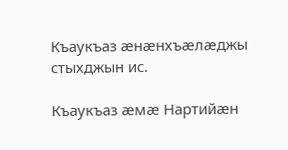Къаукъаз æнæнхъæлæджы стыхджын ис.

Къаукъаз æмæ Нартийæн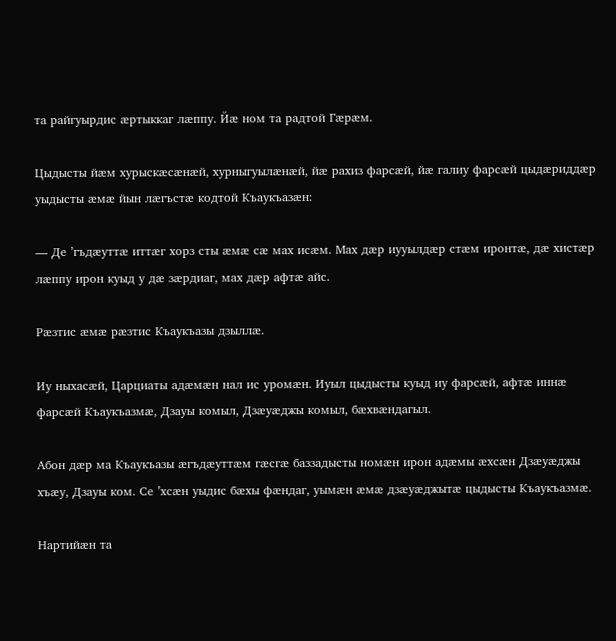та райгуырдис æртыккаг лæппу. Йæ ном та радтой Гæрæм.

Цыдысты йæм хурыскæсæнæй, хурныгуылæнæй, йæ рахиз фарсæй, йæ галиу фарсæй цыдæриддæр уыдысты æмæ йын лæгъстæ кодтой Къаукъазæн:

— Де ’гъдæуттæ иттæг хорз сты æмæ сæ мах исæм. Мах дæр иууылдæр стæм иронтæ, дæ хистæр лæппу ирон куыд у дæ зæрдиаг, мах дæр афтæ айс.

Рæзтис æмæ рæзтис Къаукъазы дзыллæ.

Иу ныхасæй, Царциаты адæмæн нал ис уромæн. Иуыл цыдысты куыд иу фарсæй, афтæ иннæ фарсæй Къаукъазмæ, Дзауы комыл, Дзæуæджы комыл, бæхвæндагыл.

Абон дæр ма Къаукъазы æгъдæуттæм гæсгæ баззадысты номæн ирон адæмы æхсæн Дзæуæджы хъæу, Дзауы ком. Се ’хсæн уыдис бæхы фæндаг, уымæн æмæ дзæуæджытæ цыдысты Къаукъазмæ.

Нартийæн та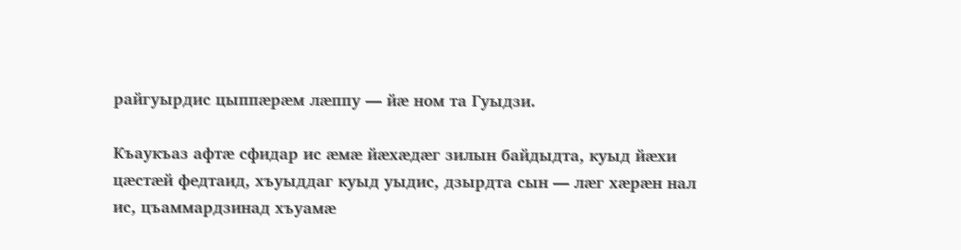райгуырдис цыппæрæм лæппу — йæ ном та Гуыдзи.

Къаукъаз афтæ сфидар ис æмæ йæхæдæг зилын байдыдта, куыд йæхи цæстæй федтаид, хъуыддаг куыд уыдис, дзырдта сын — лæг хæрæн нал ис, цъаммардзинад хъуамæ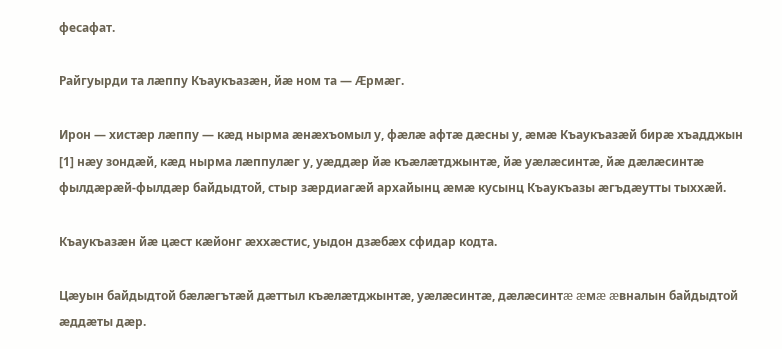фесафат.

Райгуырди та лæппу Къаукъазæн, йæ ном та — Æрмæг.

Ирон — хистæр лæппу — кæд нырма æнæхъомыл у, фæлæ афтæ дæсны у, æмæ Къаукъазæй бирæ хъадджын [1] нæу зондæй, кæд нырма лæппулæг у, уæддæр йæ къæлæтджынтæ, йæ уæлæсинтæ, йæ дæлæсинтæ фылдæрæй-фылдæр байдыдтой, стыр зæрдиагæй архайынц æмæ кусынц Къаукъазы æгъдæутты тыххæй.

Къаукъазæн йæ цæст кæйонг æххæстис, уыдон дзæбæх сфидар кодта.

Цæуын байдыдтой бæлæгътæй дæттыл къæлæтджынтæ, уæлæсинтæ, дæлæсинтæ æмæ æвналын байдыдтой æддæты дæр.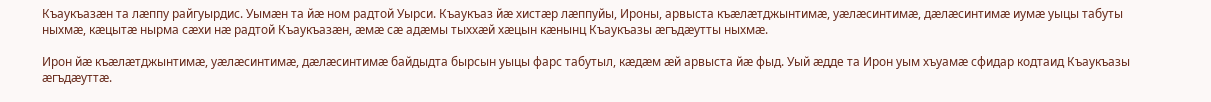Къаукъазæн та лæппу райгуырдис. Уымæн та йæ ном радтой Уырси. Къаукъаз йæ хистæр лæппуйы, Ироны, арвыста къæлæтджынтимæ, уæлæсинтимæ, дæлæсинтимæ иумæ уыцы табуты ныхмæ, кæцытæ нырма сæхи нæ радтой Къаукъазæн, æмæ сæ адæмы тыххæй хæцын кæнынц Къаукъазы æгъдæутты ныхмæ.

Ирон йæ къæлæтджынтимæ, уæлæсинтимæ, дæлæсинтимæ байдыдта бырсын уыцы фарс табутыл, кæдæм æй арвыста йæ фыд. Уый æдде та Ирон уым хъуамæ сфидар кодтаид Къаукъазы æгъдæуттæ.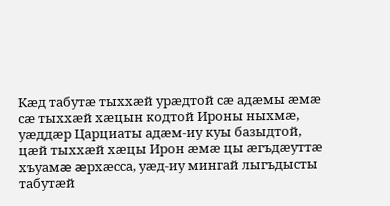Кæд табутæ тыххæй урæдтой сæ адæмы æмæ сæ тыххæй хæцын кодтой Ироны ныхмæ, уæддæр Царциаты адæм-иу куы базыдтой, цæй тыххæй хæцы Ирон æмæ цы æгъдæуттæ хъуамæ æрхæсса, уæд-иу мингай лыгъдысты табутæй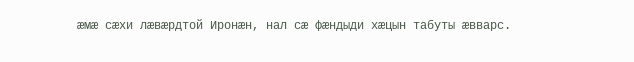æмæ сæхи лæвæрдтой Иронæн, нал сæ фæндыди хæцын табуты æвварс.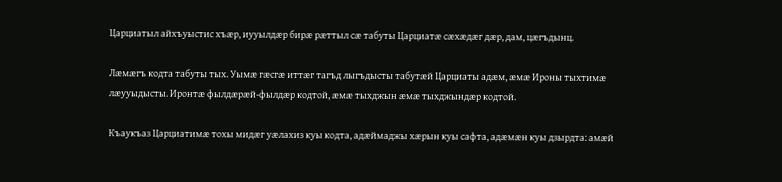Царциатыл айхъуыстис хъæр, иууылдæр бирæ рæттыл сæ табуты Царциатæ сæхæдæг дæр, дам, цæгъдынц.

Лæмæгъ кодта табуты тых. Уымæ гæсгæ иттæг тагъд лыгъдысты табутæй Царциаты адæм, æмæ Ироны тыхтимæ лæууыдысты. Иронтæ фылдæрæй-фылдæр кодтой, æмæ тыхджын æмæ тыхджындæр кодтой.

Къаукъаз Царциатимæ тохы мидæг уæлахиз куы кодта, адæймаджы хæрын куы сафта, адæмæн куы дзырдта: амæй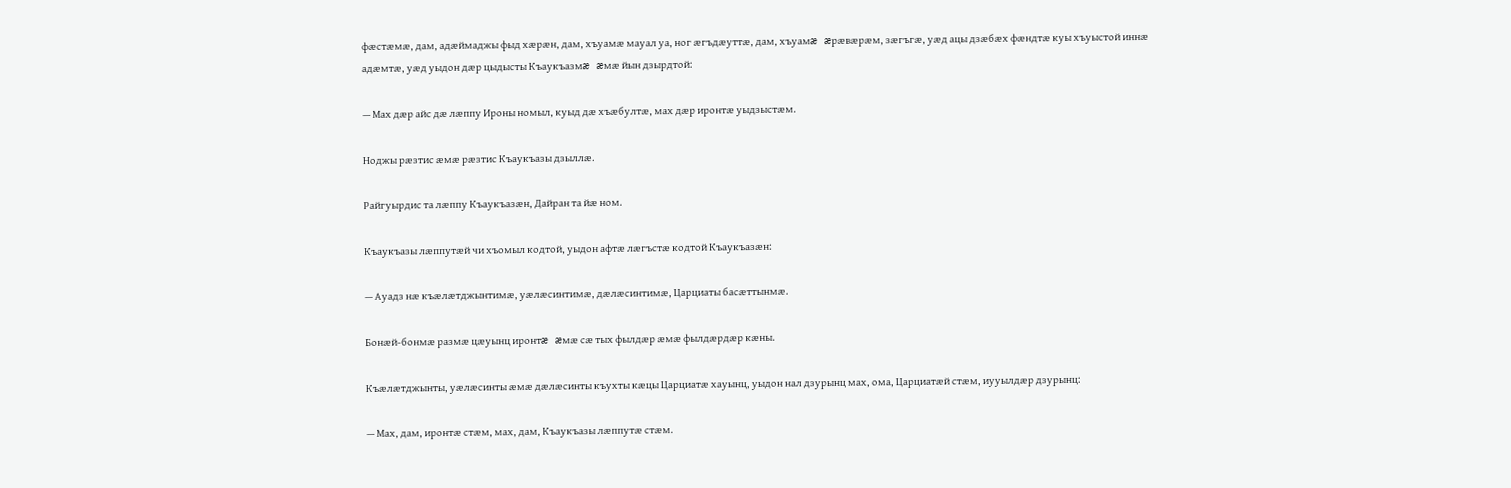фæстæмæ, дам, адæймаджы фыд хæрæн, дам, хъуамæ мауал уа, ног æгъдæуттæ, дам, хъуамæ æрæвæрæм, зæгъгæ, уæд ацы дзæбæх фæндтæ куы хъуыстой иннæ адæмтæ, уæд уыдон дæр цыдысты Къаукъазмæ æмæ йын дзырдтой:

— Мах дæр айс дæ лæппу Ироны номыл, куыд дæ хъæбултæ, мах дæр иронтæ уыдзыстæм.

Ноджы рæзтис æмæ рæзтис Къаукъазы дзыллæ.

Райгуырдис та лæппу Къаукъазæн, Дайран та йæ ном.

Къаукъазы лæппутæй чи хъомыл кодтой, уыдон афтæ лæгъстæ кодтой Къаукъазæн:

— Ауадз нæ къæлæтджынтимæ, уæлæсинтимæ, дæлæсинтимæ, Царциаты басæттынмæ.

Бонæй-бонмæ размæ цæуынц иронтæ æмæ сæ тых фылдæр æмæ фылдæрдæр кæны.

Къæлæтджынты, уæлæсинты æмæ дæлæсинты къухты кæцы Царциатæ хауынц, уыдон нал дзурынц мах, ома, Царциатæй стæм, иууылдæр дзурынц:

— Мах, дам, иронтæ стæм, мах, дам, Къаукъазы лæппутæ стæм.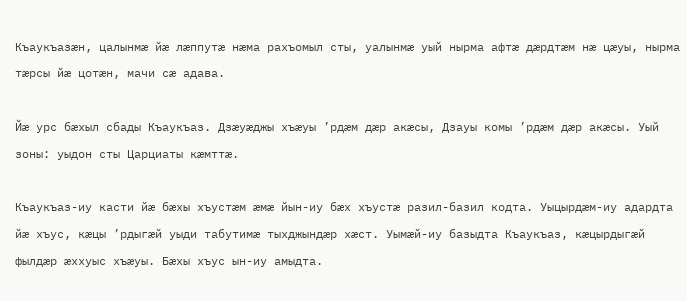Къаукъазæн, цалынмæ йæ лæппутæ нæма рахъомыл сты, уалынмæ уый нырма афтæ дæрдтæм нæ цæуы, нырма тæрсы йæ цотæн, мачи сæ адава.

Йæ урс бæхыл сбады Къаукъаз. Дзæуæджы хъæуы ’рдæм дæр акæсы, Дзауы комы ’рдæм дæр акæсы. Уый зоны: уыдон сты Царциаты кæмттæ.

Къаукъаз-иу касти йæ бæхы хъустæм æмæ йын-иу бæх хъустæ разил-базил кодта. Уыцырдæм-иу адардта йæ хъус, кæцы ’рдыгæй уыди табутимæ тыхджындæр хæст. Уымæй-иу базыдта Къаукъаз, кæцырдыгæй фылдæр æххуыс хъæуы. Бæхы хъус ын-иу амыдта.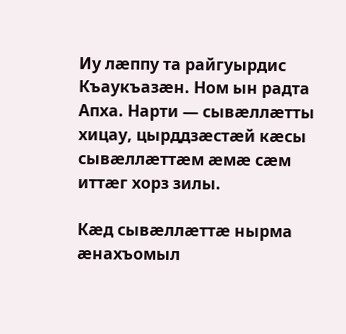Иу лæппу та райгуырдис Къаукъазæн. Ном ын радта Апха. Нарти — сывæллæтты хицау, цырддзæстæй кæсы сывæллæттæм æмæ сæм иттæг хорз зилы.

Кæд сывæллæттæ нырма æнахъомыл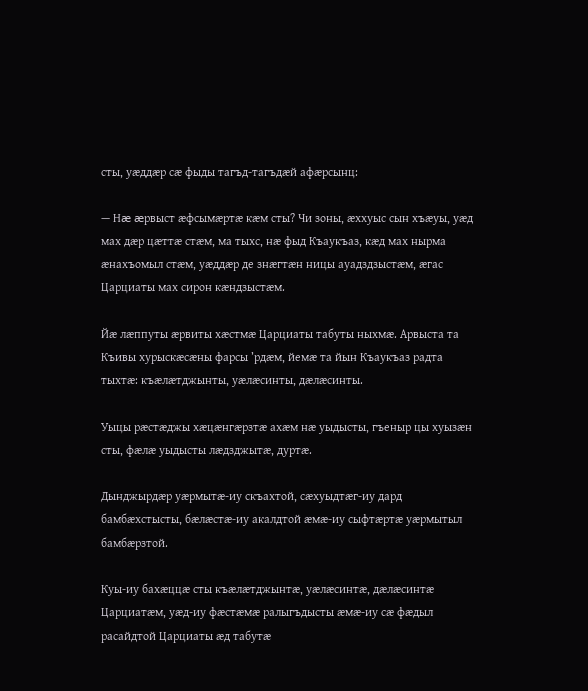сты, уæддæр сæ фыды тагъд-тагъдæй афæрсынц:

— Нæ æрвыст æфсымæртæ кæм сты? Чи зоны, æххуыс сын хъæуы, уæд мах дæр цæттæ стæм, ма тыхс, нæ фыд Къаукъаз, кæд мах нырма æнахъомыл стæм, уæддæр де знæгтæн ницы ауадздзыстæм, æгас Царциаты мах сирон кæндзыстæм.

Йæ лæппуты æрвиты хæстмæ Царциаты табуты ныхмæ. Арвыста та Къивы хурыскæсæны фарсы ’рдæм, йемæ та йын Къаукъаз радта тыхтæ: къæлæтджынты, уæлæсинты, дæлæсинты.

Уыцы рæстæджы хæцæнгæрзтæ ахæм нæ уыдысты, гъеныр цы хуызæн сты, фæлæ уыдысты лæдзджытæ, дуртæ.

Дынджырдæр уæрмытæ-иу скъахтой, сæхуыдтæг-иу дард бамбæхстысты, бæлæстæ-иу акалдтой æмæ-иу сыфтæртæ уæрмытыл бамбæрзтой.

Куы-иу бахæццæ сты къæлæтджынтæ, уæлæсинтæ, дæлæсинтæ Царциатæм, уæд-иу фæстæмæ ралыгъдысты æмæ-иу сæ фæдыл расайдтой Царциаты æд табутæ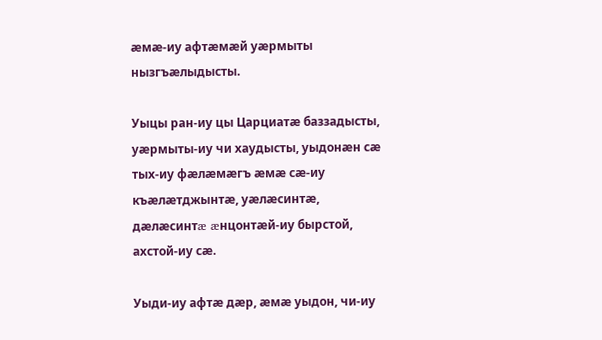æмæ-иу афтæмæй уæрмыты нызгъæлыдысты.

Уыцы ран-иу цы Царциатæ баззадысты, уæрмыты-иу чи хаудысты, уыдонæн сæ тых-иу фæлæмæгъ æмæ сæ-иу къæлæтджынтæ, уæлæсинтæ, дæлæсинтæ æнцонтæй-иу бырстой, ахстой-иу сæ.

Уыди-иу афтæ дæр, æмæ уыдон, чи-иу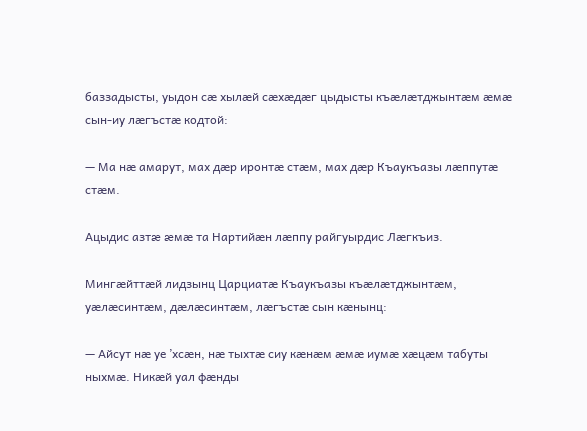баззадысты, уыдон сæ хылæй сæхæдæг цыдысты къæлæтджынтæм æмæ сын-иу лæгъстæ кодтой:

— Ма нæ амарут, мах дæр иронтæ стæм, мах дæр Къаукъазы лæппутæ стæм.

Ацыдис азтæ æмæ та Нартийæн лæппу райгуырдис Лæгкъиз.

Мингæйттæй лидзынц Царциатæ Къаукъазы къæлæтджынтæм, уæлæсинтæм, дæлæсинтæм, лæгъстæ сын кæнынц:

— Айсут нæ уе ’хсæн, нæ тыхтæ сиу кæнæм æмæ иумæ хæцæм табуты ныхмæ. Никæй уал фæнды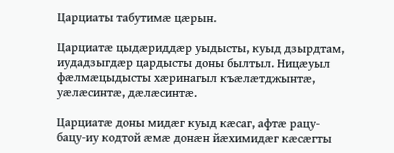Царциаты табутимæ цæрын.

Царциатæ цыдæриддæр уыдысты, куыд дзырдтам, иудадзыгдæр цардысты доны былтыл. Ницæуыл фæлмæцыдысты хæринагыл къæлæтджынтæ, уæлæсинтæ, дæлæсинтæ.

Царциатæ доны мидæг куыд кæсаг, афтæ рацу-бацу-иу кодтой æмæ донæн йæхимидæг кæсæгты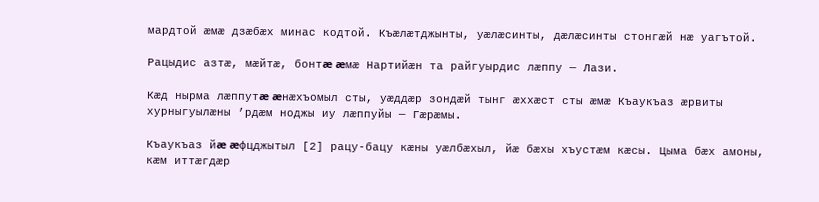мардтой æмæ дзæбæх минас кодтой. Къæлæтджынты, уæлæсинты, дæлæсинты стонгæй нæ уагътой.

Рацыдис азтæ, мæйтæ, бонтæ æмæ Нартийæн та райгуырдис лæппу — Лази.

Кæд нырма лæппутæ æнæхъомыл сты, уæддæр зондæй тынг æххæст сты æмæ Къаукъаз æрвиты хурныгуылæны ’рдæм ноджы иу лæппуйы — Гæрæмы.

Къаукъаз йæ æфцджытыл [2] рацу-бацу кæны уæлбæхыл, йæ бæхы хъустæм кæсы. Цыма бæх амоны, кæм иттæгдæр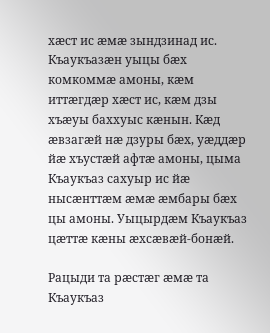хæст ис æмæ зындзинад ис. Къаукъазæн уыцы бæх комкоммæ амоны, кæм иттæгдæр хæст ис, кæм дзы хъæуы баххуыс кæнын. Кæд æвзагæй нæ дзуры бæх, уæддæр йæ хъустæй афтæ амоны, цыма Къаукъаз сахуыр ис йæ нысæнттæм æмæ æмбары бæх цы амоны. Уыцырдæм Къаукъаз цæттæ кæны æхсæвæй-бонæй.

Рацыди та рæстæг æмæ та Къаукъаз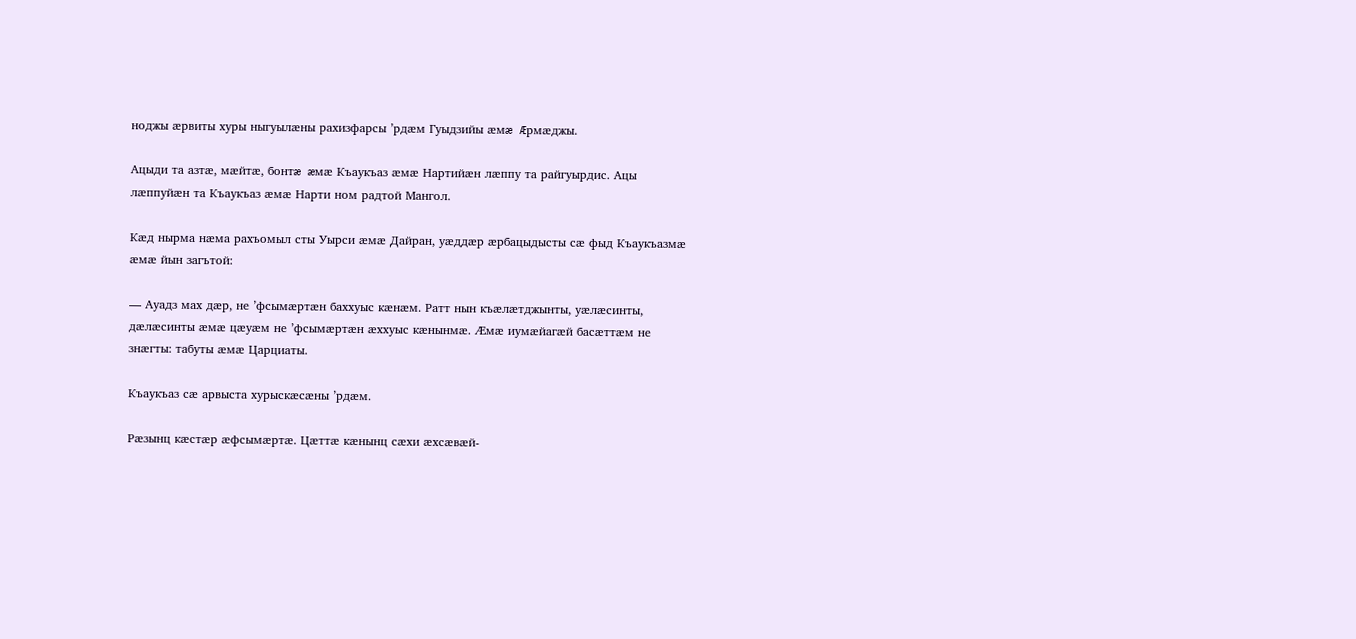ноджы æрвиты хуры ныгуылæны рахизфарсы ’рдæм Гуыдзийы æмæ Æрмæджы.

Ацыди та азтæ, мæйтæ, бонтæ æмæ Къаукъаз æмæ Нартийæн лæппу та райгуырдис. Ацы лæппуйæн та Къаукъаз æмæ Нарти ном радтой Мангол.

Кæд нырма нæма рахъомыл сты Уырси æмæ Дайран, уæддæр æрбацыдысты сæ фыд Къаукъазмæ æмæ йын загътой:

— Ауадз мах дæр, не ’фсымæртæн баххуыс кæнæм. Ратт нын къæлæтджынты, уæлæсинты, дæлæсинты æмæ цæуæм не ’фсымæртæн æххуыс кæнынмæ. Æмæ иумæйагæй басæттæм не знæгты: табуты æмæ Царциаты.

Къаукъаз сæ арвыста хурыскæсæны ’рдæм.

Рæзынц кæстæр æфсымæртæ. Цæттæ кæнынц сæхи æхсæвæй-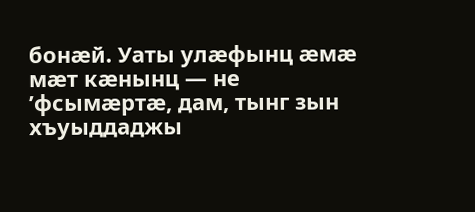бонæй. Уаты улæфынц æмæ мæт кæнынц — не ’фсымæртæ, дам, тынг зын хъуыддаджы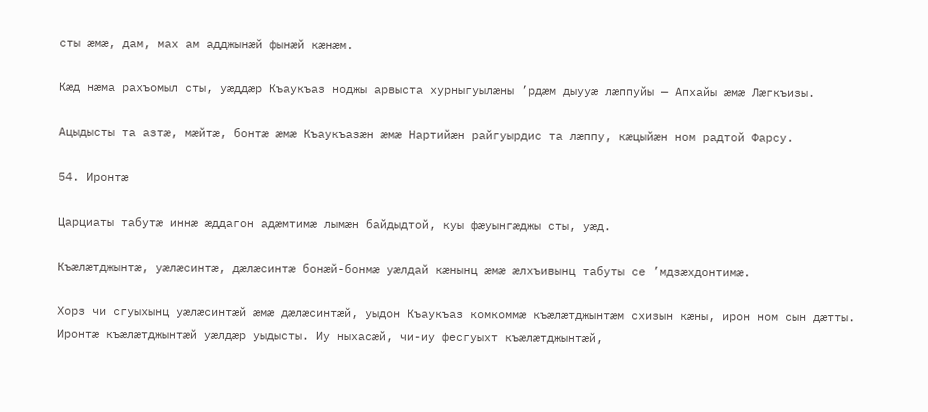сты æмæ, дам, мах ам адджынæй фынæй кæнæм.

Кæд нæма рахъомыл сты, уæддæр Къаукъаз ноджы арвыста хурныгуылæны ’рдæм дыууæ лæппуйы — Апхайы æмæ Лæгкъизы.

Ацыдысты та азтæ, мæйтæ, бонтæ æмæ Къаукъазæн æмæ Нартийæн райгуырдис та лæппу, кæцыйæн ном радтой Фарсу.

54. Иронтæ

Царциаты табутæ иннæ æддагон адæмтимæ лымæн байдыдтой, куы фæуынгæджы сты, уæд.

Къæлæтджынтæ, уæлæсинтæ, дæлæсинтæ бонæй-бонмæ уæлдай кæнынц æмæ æлхъивынц табуты се ’мдзæхдонтимæ.

Хорз чи сгуыхынц уæлæсинтæй æмæ дæлæсинтæй, уыдон Къаукъаз комкоммæ къæлæтджынтæм схизын кæны, ирон ном сын дæтты. Иронтæ къæлæтджынтæй уæлдæр уыдысты. Иу ныхасæй, чи-иу фесгуыхт къæлæтджынтæй,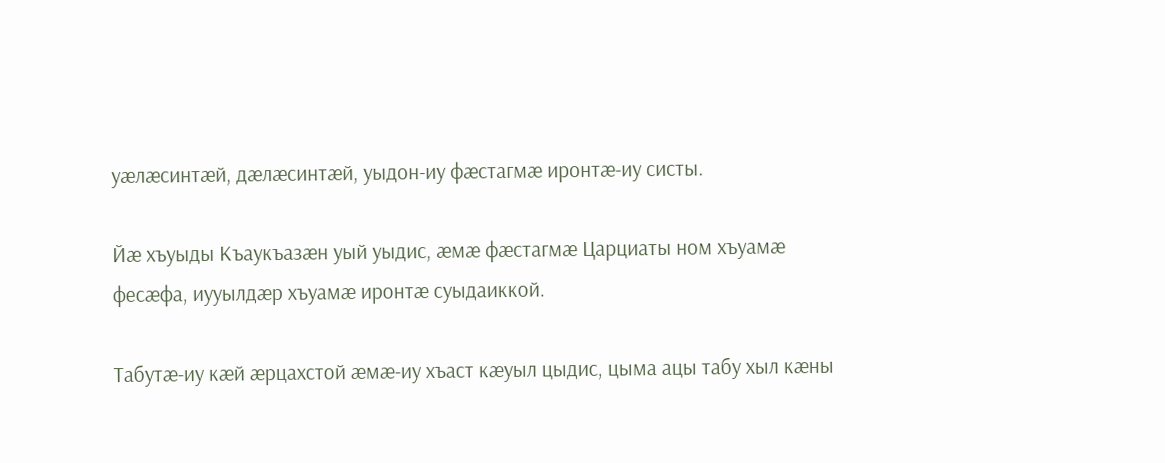уæлæсинтæй, дæлæсинтæй, уыдон-иу фæстагмæ иронтæ-иу систы.

Йæ хъуыды Къаукъазæн уый уыдис, æмæ фæстагмæ Царциаты ном хъуамæ фесæфа, иууылдæр хъуамæ иронтæ суыдаиккой.

Табутæ-иу кæй æрцахстой æмæ-иу хъаст кæуыл цыдис, цыма ацы табу хыл кæны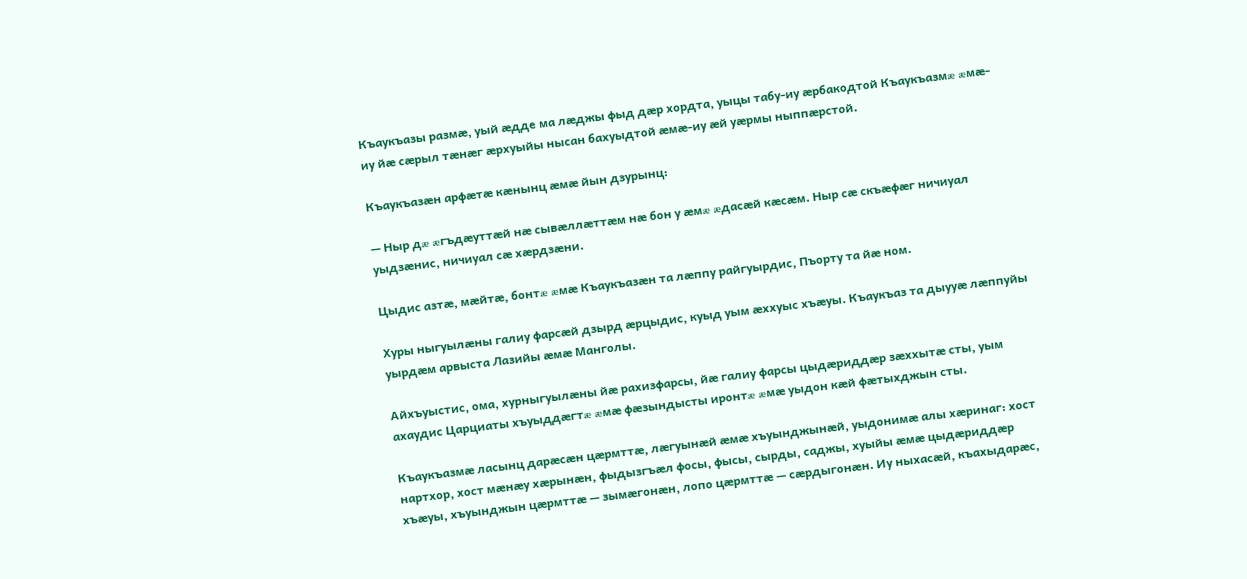Къаукъазы размæ, уый æдде ма лæджы фыд дæр хордта, уыцы табу-иу æрбакодтой Къаукъазмæ æмæ-иу йæ сæрыл тæнæг æрхуыйы нысан бахуыдтой æмæ-иу æй уæрмы ныппæрстой.

Къаукъазæн арфæтæ кæнынц æмæ йын дзурынц:

— Ныр дæ æгъдæуттæй нæ сывæллæттæм нæ бон у æмæ æдасæй кæсæм. Ныр сæ скъæфæг ничиуал уыдзæнис, ничиуал сæ хæрдзæни.

Цыдис азтæ, мæйтæ, бонтæ æмæ Къаукъазæн та лæппу райгуырдис, Пъорту та йæ ном.

Хуры ныгуылæны галиу фарсæй дзырд æрцыдис, куыд уым æххуыс хъæуы. Къаукъаз та дыууæ лæппуйы уырдæм арвыста Лазийы æмæ Манголы.

Айхъуыстис, ома, хурныгуылæны йæ рахизфарсы, йæ галиу фарсы цыдæриддæр зæххытæ сты, уым ахаудис Царциаты хъуыддæгтæ æмæ фæзындысты иронтæ æмæ уыдон кæй фæтыхджын сты.

Къаукъазмæ ласынц дарæсæн цæрмттæ, лæгуынæй æмæ хъуынджынæй, уыдонимæ алы хæринаг: хост нартхор, хост мæнæу хæрынæн, фыдызгъæл фосы, фысы, сырды, саджы, хуыйы æмæ цыдæриддæр хъæуы, хъуынджын цæрмттæ — зымæгонæн, лопо цæрмттæ — сæрдыгонæн. Иу ныхасæй, къахыдарæс,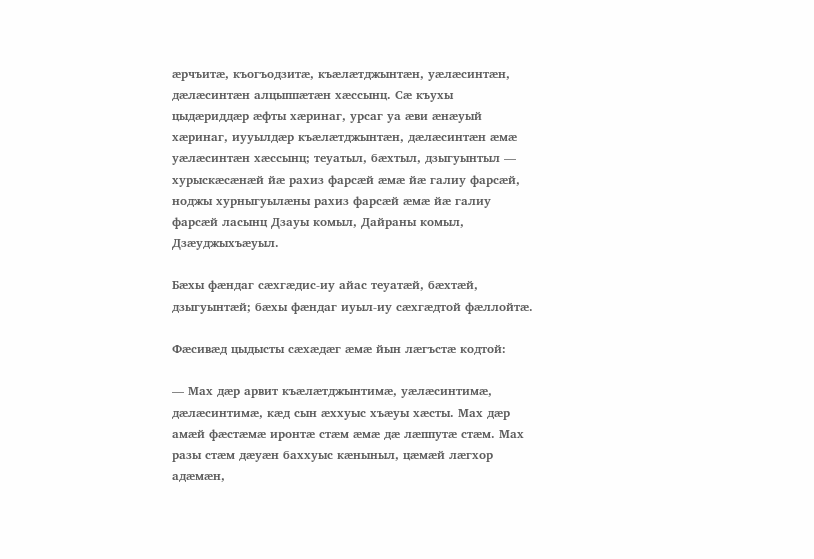æрчъитæ, къогъодзитæ, къæлæтджынтæн, уæлæсинтæн, дæлæсинтæн алцыппæтæн хæссынц. Сæ къухы цыдæриддæр æфты хæринаг, урсаг уа æви æнæуый хæринаг, иууылдæр къæлæтджынтæн, дæлæсинтæн æмæ уæлæсинтæн хæссынц; теуатыл, бæхтыл, дзыгуынтыл — хурыскæсæнæй йæ рахиз фарсæй æмæ йæ галиу фарсæй, ноджы хурныгуылæны рахиз фарсæй æмæ йæ галиу фарсæй ласынц Дзауы комыл, Дайраны комыл, Дзæуджыхъæуыл.

Бæхы фæндаг сæхгæдис-иу айас теуатæй, бæхтæй, дзыгуынтæй; бæхы фæндаг иуыл-иу сæхгæдтой фæллойтæ.

Фæсивæд цыдысты сæхæдæг æмæ йын лæгъстæ кодтой:

— Мах дæр арвит къæлæтджынтимæ, уæлæсинтимæ, дæлæсинтимæ, кæд сын æххуыс хъæуы хæсты. Мах дæр амæй фæстæмæ иронтæ стæм æмæ дæ лæппутæ стæм. Мах разы стæм дæуæн баххуыс кæныныл, цæмæй лæгхор адæмæн,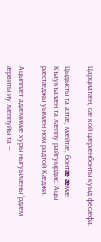Царциатæн, сæ кой цæрæнбонты куыд фесæфа.

Цыдысты та азтæ, мæйтæ, бонтæ æмæ Къаукъазæн та лæппу райгуырдис. Ацы рæстæджы уымæн ном радтой Кæджи.

Ацыппæт адæмимæ хуры ныгуылæны ’рдæм æрвиты иу лæппуйы та —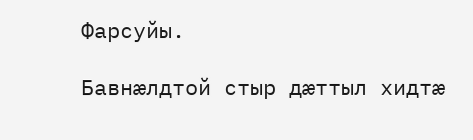Фарсуйы.

Бавнæлдтой стыр дæттыл хидтæ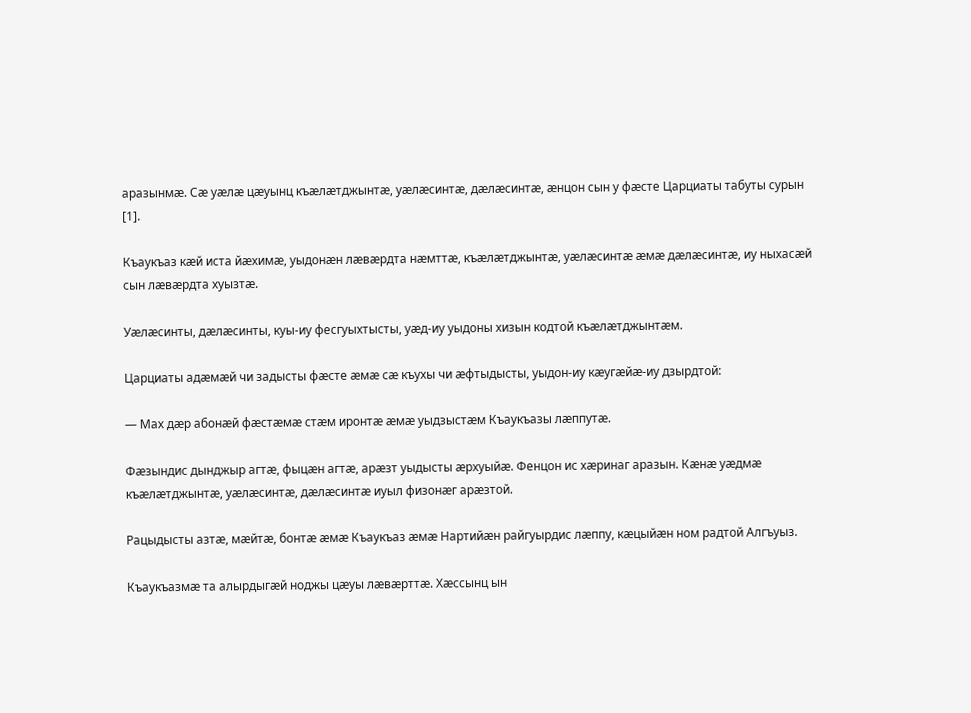аразынмæ. Сæ уæлæ цæуынц къæлæтджынтæ, уæлæсинтæ, дæлæсинтæ, æнцон сын у фæсте Царциаты табуты сурын [1].

Къаукъаз кæй иста йæхимæ, уыдонæн лæвæрдта нæмттæ, къæлæтджынтæ, уæлæсинтæ æмæ дæлæсинтæ, иу ныхасæй сын лæвæрдта хуызтæ.

Уæлæсинты, дæлæсинты, куы-иу фесгуыхтысты, уæд-иу уыдоны хизын кодтой къæлæтджынтæм.

Царциаты адæмæй чи задысты фæсте æмæ сæ къухы чи æфтыдысты, уыдон-иу кæугæйæ-иу дзырдтой:

— Мах дæр абонæй фæстæмæ стæм иронтæ æмæ уыдзыстæм Къаукъазы лæппутæ.

Фæзындис дынджыр агтæ, фыцæн агтæ, арæзт уыдысты æрхуыйæ. Фенцон ис хæринаг аразын. Кæнæ уæдмæ къæлæтджынтæ, уæлæсинтæ, дæлæсинтæ иуыл физонæг арæзтой.

Рацыдысты азтæ, мæйтæ, бонтæ æмæ Къаукъаз æмæ Нартийæн райгуырдис лæппу, кæцыйæн ном радтой Алгъуыз.

Къаукъазмæ та алырдыгæй ноджы цæуы лæвæрттæ. Хæссынц ын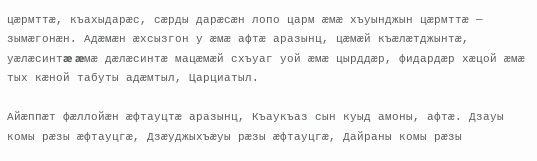цæрмттæ, къахыдарæс, сæрды дарæсæн лопо царм æмæ хъуынджын цæрмттæ — зымæгонæн. Адæмæн æхсызгон у æмæ афтæ аразынц, цæмæй къæлæтджынтæ, уæлæсинтæ æмæ дæлæсинтæ мацæмæй схъуаг уой æмæ цырддæр, фидардæр хæцой æмæ тых кæной табуты адæмтыл, Царциатыл.

Айæппæт фæллойæн æфтауцтæ аразынц, Къаукъаз сын куыд амоны, афтæ. Дзауы комы рæзы æфтауцгæ, Дзæуджыхъæуы рæзы æфтауцгæ, Дайраны комы рæзы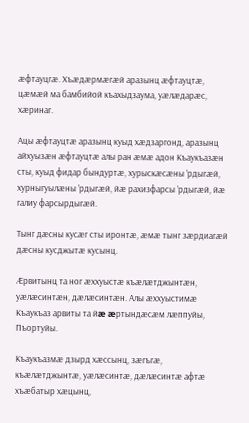æфтауцгæ. Хъæдæрмæгæй аразынц æфтауцтæ, цæмæй ма бамбийой къахыдзаума, уæлæдарæс, хæринаг.

Ацы æфтауцтæ аразынц куыд хæдзаргонд, аразынц айхуызæн æфтауцтæ алы ран æмæ адон Къаукъазæн сты, куыд фидар бындуртæ, хурыскæсæны ’рдыгæй, хурныгуылæны ’рдыгæй, йæ рахизфарсы ’рдыгæй, йæ галиу фарсырдыгæй.

Тынг дæсны кусæг сты иронтæ, æмæ тынг зæрдиагæй дæсны кусджытæ кусынц.

Æрвитынц та ног æххуыстæ къæлæтджынтæн, уæлæсинтæн, дæлæсинтæн. Алы æххуыстимæ Къаукъаз арвиты та йæ æртындæсæм лæппуйы, Пъортуйы.

Къаукъазмæ дзырд хæссынц, зæгъгæ, къæлæтджынтæ, уæлæсинтæ, дæлæсинтæ афтæ хъæбатыр хæцынц,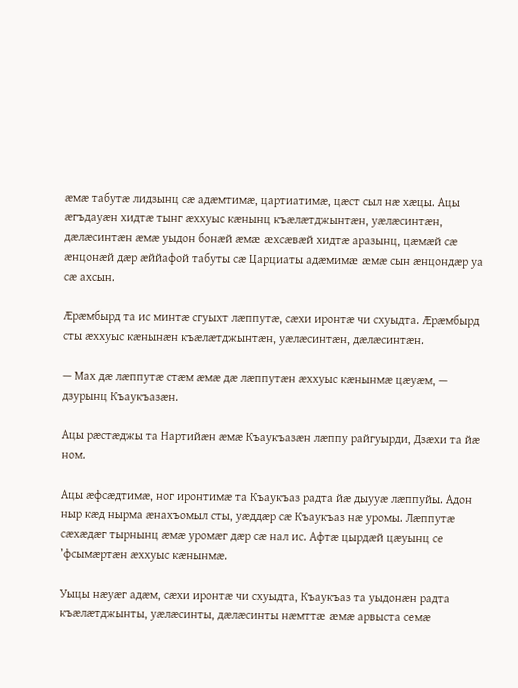æмæ табутæ лидзынц сæ адæмтимæ, цартиатимæ, цæст сыл нæ хæцы. Ацы æгъдауæн хидтæ тынг æххуыс кæнынц къæлæтджынтæн, уæлæсинтæн, дæлæсинтæн æмæ уыдон бонæй æмæ æхсæвæй хидтæ аразынц, цæмæй сæ æнцонæй дæр æййафой табуты сæ Царциаты адæмимæ æмæ сын æнцондæр уа сæ ахсын.

Æрæмбырд та ис минтæ сгуыхт лæппутæ, сæхи иронтæ чи схуыдта. Æрæмбырд сты æххуыс кæнынæн къæлæтджынтæн, уæлæсинтæн, дæлæсинтæн.

— Мах дæ лæппутæ стæм æмæ дæ лæппутæн æххуыс кæнынмæ цæуæм, — дзурынц Къаукъазæн.

Ацы рæстæджы та Нартийæн æмæ Къаукъазæн лæппу райгуырди, Дзæхи та йæ ном.

Ацы æфсæдтимæ, ног иронтимæ та Къаукъаз радта йæ дыууæ лæппуйы. Адон ныр кæд нырма æнахъомыл сты, уæддæр сæ Къаукъаз нæ уромы. Лæппутæ сæхæдæг тырнынц æмæ уромæг дæр сæ нал ис. Афтæ цырдæй цæуынц се ’фсымæртæн æххуыс кæнынмæ.

Уыцы нæуæг адæм, сæхи иронтæ чи схуыдта, Къаукъаз та уыдонæн радта къæлæтджынты, уæлæсинты, дæлæсинты нæмттæ æмæ арвыста семæ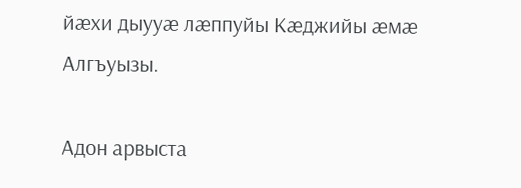йæхи дыууæ лæппуйы Кæджийы æмæ Алгъуызы.

Адон арвыста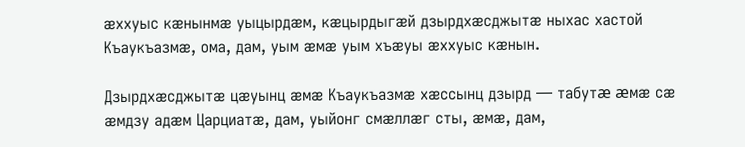æххуыс кæнынмæ уыцырдæм, кæцырдыгæй дзырдхæсджытæ ныхас хастой Къаукъазмæ, ома, дам, уым æмæ уым хъæуы æххуыс кæнын.

Дзырдхæсджытæ цæуынц æмæ Къаукъазмæ хæссынц дзырд — табутæ æмæ сæ æмдзу адæм Царциатæ, дам, уыйонг смæллæг сты, æмæ, дам,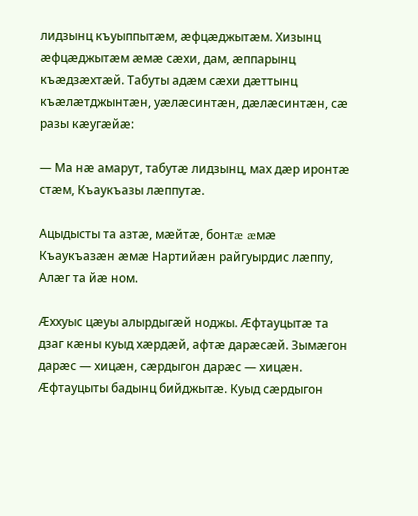лидзынц къуыппытæм, æфцæджытæм. Хизынц æфцæджытæм æмæ сæхи, дам, æппарынц къæдзæхтæй. Табуты адæм сæхи дæттынц къæлæтджынтæн, уæлæсинтæн, дæлæсинтæн, сæ разы кæугæйæ:

— Ма нæ амарут, табутæ лидзынц, мах дæр иронтæ стæм, Къаукъазы лæппутæ.

Ацыдысты та азтæ, мæйтæ, бонтæ æмæ Къаукъазæн æмæ Нартийæн райгуырдис лæппу, Алæг та йæ ном.

Æххуыс цæуы алырдыгæй ноджы. Æфтауцытæ та дзаг кæны куыд хæрдæй, афтæ дарæсæй. Зымæгон дарæс — хицæн, сæрдыгон дарæс — хицæн. Æфтауцыты бадынц бийджытæ. Куыд сæрдыгон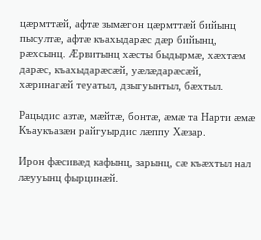цæрмттæй, афтæ зымæгон цæрмттæй бийынц пысултæ, афтæ къахыдарæс дæр бийынц, рæхсынц. Æрвитынц хæсты быдырмæ, хæхтæм дарæс, къахыдарæсæй, уæлæдарæсæй, хæринагæй теуатыл, дзыгуынтыл, бæхтыл.

Рацыдис азтæ, мæйтæ, бонтæ, æмæ та Нарти æмæ Къаукъазæн райгуырдис лæппу Хæзар.

Ирон фæсивæд кафынц, зарынц, сæ къæхтыл нал лæууынц фырцинæй.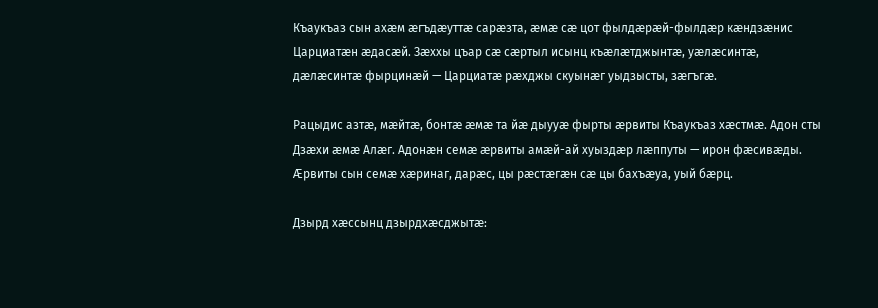Къаукъаз сын ахæм æгъдæуттæ сарæзта, æмæ сæ цот фылдæрæй-фылдæр кæндзæнис Царциатæн æдасæй. Зæххы цъар сæ сæртыл исынц къæлæтджынтæ, уæлæсинтæ, дæлæсинтæ фырцинæй — Царциатæ рæхджы скуынæг уыдзысты, зæгъгæ.

Рацыдис азтæ, мæйтæ, бонтæ æмæ та йæ дыууæ фырты æрвиты Къаукъаз хæстмæ. Адон сты Дзæхи æмæ Алæг. Адонæн семæ æрвиты амæй-ай хуыздæр лæппуты — ирон фæсивæды. Æрвиты сын семæ хæринаг, дарæс, цы рæстæгæн сæ цы бахъæуа, уый бæрц.

Дзырд хæссынц дзырдхæсджытæ: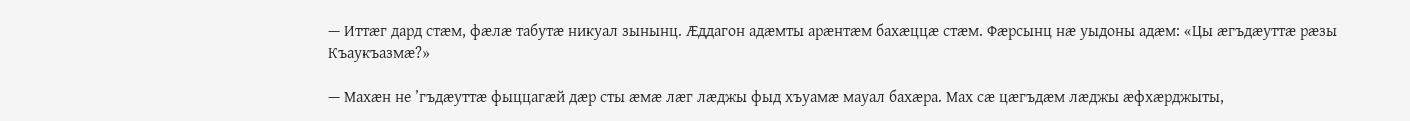— Иттæг дард стæм, фæлæ табутæ никуал зынынц. Æддагон адæмты арæнтæм бахæццæ стæм. Фæрсынц нæ уыдоны адæм: «Цы æгъдæуттæ рæзы Къаукъазмæ?»

— Махæн не ’гъдæуттæ фыццагæй дæр сты æмæ лæг лæджы фыд хъуамæ мауал бахæра. Мах сæ цæгъдæм лæджы æфхæрджыты,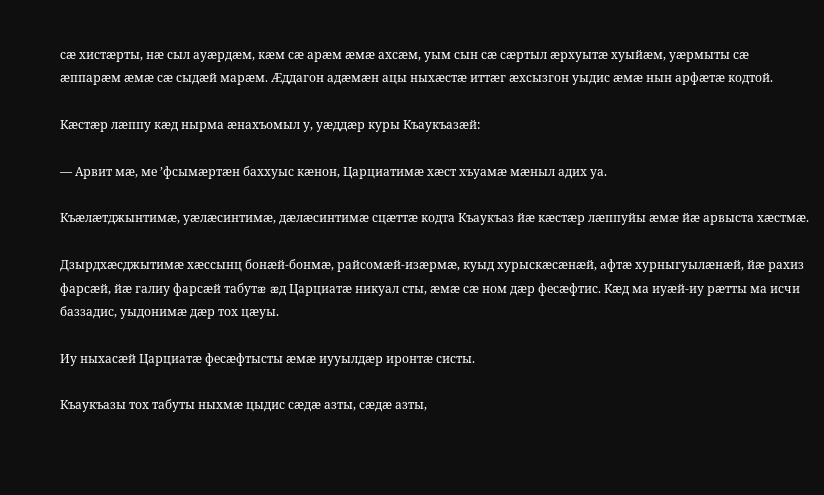сæ хистæрты, нæ сыл ауæрдæм, кæм сæ арæм æмæ ахсæм, уым сын сæ сæртыл æрхуытæ хуыйæм, уæрмыты сæ æппарæм æмæ сæ сыдæй марæм. Æддагон адæмæн ацы ныхæстæ иттæг æхсызгон уыдис æмæ нын арфæтæ кодтой.

Кæстæр лæппу кæд нырма æнахъомыл у, уæддæр куры Къаукъазæй:

— Арвит мæ, ме ’фсымæртæн баххуыс кæнон, Царциатимæ хæст хъуамæ мæныл адих уа.

Къæлæтджынтимæ, уæлæсинтимæ, дæлæсинтимæ сцæттæ кодта Къаукъаз йæ кæстæр лæппуйы æмæ йæ арвыста хæстмæ.

Дзырдхæсджытимæ хæссынц бонæй-бонмæ, райсомæй-изæрмæ, куыд хурыскæсæнæй, афтæ хурныгуылæнæй, йæ рахиз фарсæй, йæ галиу фарсæй табутæ æд Царциатæ никуал сты, æмæ сæ ном дæр фесæфтис. Кæд ма иуæй-иу рæтты ма исчи баззадис, уыдонимæ дæр тох цæуы.

Иу ныхасæй Царциатæ фесæфтысты æмæ иууылдæр иронтæ систы.

Къаукъазы тох табуты ныхмæ цыдис сæдæ азты, сæдæ азты,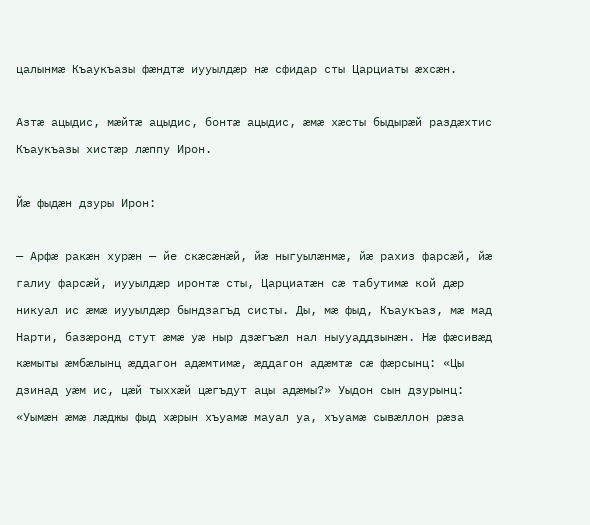цалынмæ Къаукъазы фæндтæ иууылдæр нæ сфидар сты Царциаты æхсæн.

Азтæ ацыдис, мæйтæ ацыдис, бонтæ ацыдис, æмæ хæсты быдырæй раздæхтис Къаукъазы хистæр лæппу Ирон.

Йæ фыдæн дзуры Ирон:

— Арфæ ракæн хурæн — йе скæсæнæй, йæ ныгуылæнмæ, йæ рахиз фарсæй, йæ галиу фарсæй, иууылдæр иронтæ сты, Царциатæн сæ табутимæ кой дæр никуал ис æмæ иууылдæр бындзагъд систы. Ды, мæ фыд, Къаукъаз, мæ мад Нарти, базæронд стут æмæ уæ ныр дзæгъæл нал ныууаддзынæн. Нæ фæсивæд кæмыты æмбæлынц æддагон адæмтимæ, æддагон адæмтæ сæ фæрсынц: «Цы дзинад уæм ис, цæй тыххæй цæгъдут ацы адæмы?» Уыдон сын дзурынц: «Уымæн æмæ лæджы фыд хæрын хъуамæ мауал уа, хъуамæ сывæллон рæза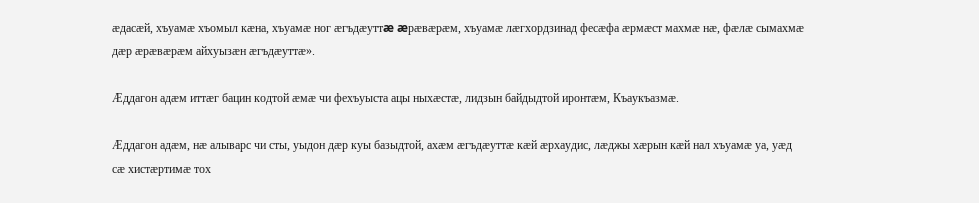æдасæй, хъуамæ хъомыл кæна, хъуамæ ног æгъдæуттæ æрæвæрæм, хъуамæ лæгхордзинад фесæфа æрмæст махмæ нæ, фæлæ сымахмæ дæр æрæвæрæм айхуызæн æгъдæуттæ».

Æддагон адæм иттæг бацин кодтой æмæ чи фехъуыста ацы ныхæстæ, лидзын байдыдтой иронтæм, Къаукъазмæ.

Æддагон адæм, нæ алыварс чи сты, уыдон дæр куы базыдтой, ахæм æгъдæуттæ кæй æрхаудис, лæджы хæрын кæй нал хъуамæ уа, уæд сæ хистæртимæ тох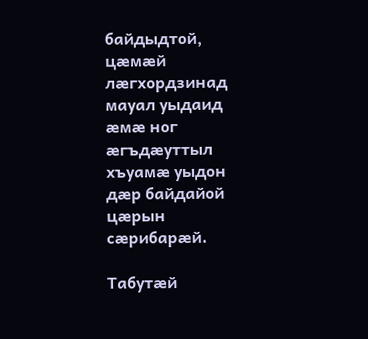байдыдтой, цæмæй лæгхордзинад мауал уыдаид æмæ ног æгъдæуттыл хъуамæ уыдон дæр байдайой цæрын сæрибарæй.

Табутæй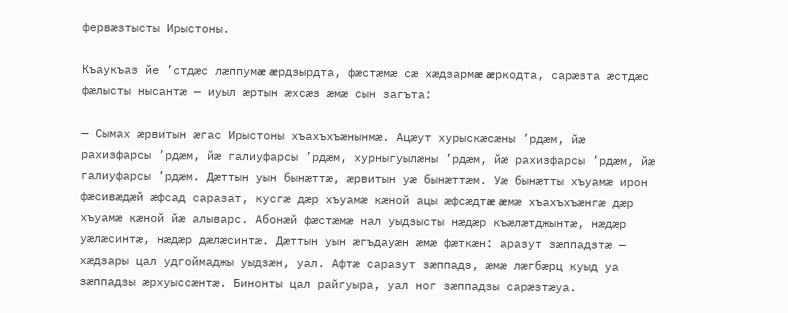фервæзтысты Ирыстоны.

Къаукъаз йе ’стдæс лæппумæ æрдзырдта, фæстæмæ сæ хæдзармæ æркодта, сарæзта æстдæс фæлысты нысантæ — иуыл æртын æхсæз æмæ сын загъта:

— Сымах æрвитын æгас Ирыстоны хъахъхъæнынмæ. Ацæут хурыскæсæны ’рдæм, йæ рахизфарсы ’рдæм, йæ галиуфарсы ’рдæм, хурныгуылæны ’рдæм, йæ рахизфарсы ’рдæм, йæ галиуфарсы ’рдæм. Дæттын уын бынæттæ, æрвитын уæ бынæттæм. Уæ бынæтты хъуамæ ирон фæсивæдæй æфсад саразат, кусгæ дæр хъуамæ кæной ацы æфсæдтæ æмæ хъахъхъæнгæ дæр хъуамæ кæной йæ алыварс. Абонæй фæстæмæ нал уыдзысты нæдæр къæлæтджынтæ, нæдæр уæлæсинтæ, нæдæр дæлæсинтæ. Дæттын уын æгъдауæн æмæ фæткæн: аразут зæппадзтæ — хæдзары цал удгоймаджы уыдзæн, уал. Афтæ саразут зæппадз, æмæ лæгбæрц куыд уа зæппадзы æрхуыссæнтæ. Бинонты цал райгуыра, уал ног зæппадзы сарæзтæуа.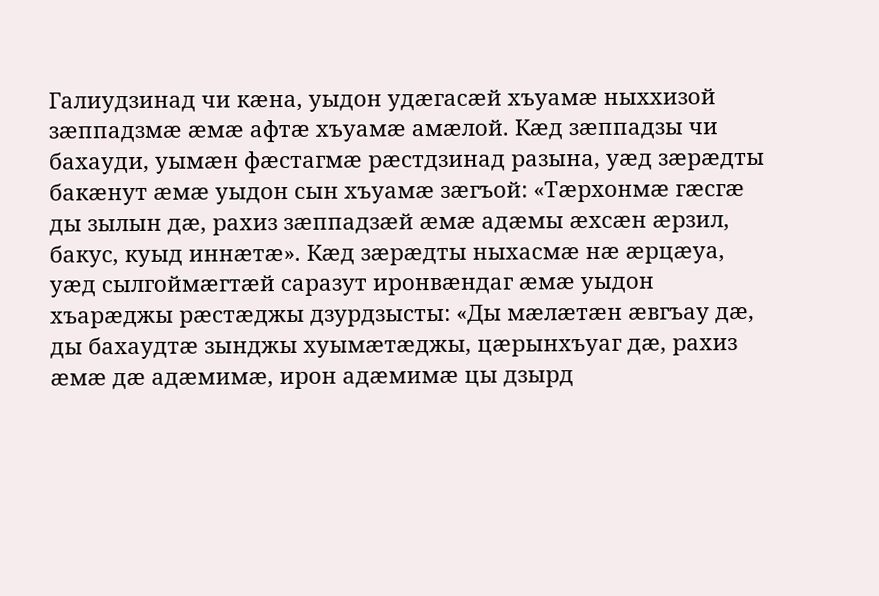Галиудзинад чи кæна, уыдон удæгасæй хъуамæ ныххизой зæппадзмæ æмæ афтæ хъуамæ амæлой. Кæд зæппадзы чи бахауди, уымæн фæстагмæ рæстдзинад разына, уæд зæрæдты бакæнут æмæ уыдон сын хъуамæ зæгъой: «Тæрхонмæ гæсгæ ды зылын дæ, рахиз зæппадзæй æмæ адæмы æхсæн æрзил, бакус, куыд иннæтæ». Кæд зæрæдты ныхасмæ нæ æрцæуа, уæд сылгоймæгтæй саразут иронвæндаг æмæ уыдон хъарæджы рæстæджы дзурдзысты: «Ды мæлæтæн æвгъау дæ, ды бахаудтæ зынджы хуымæтæджы, цæрынхъуаг дæ, рахиз æмæ дæ адæмимæ, ирон адæмимæ цы дзырд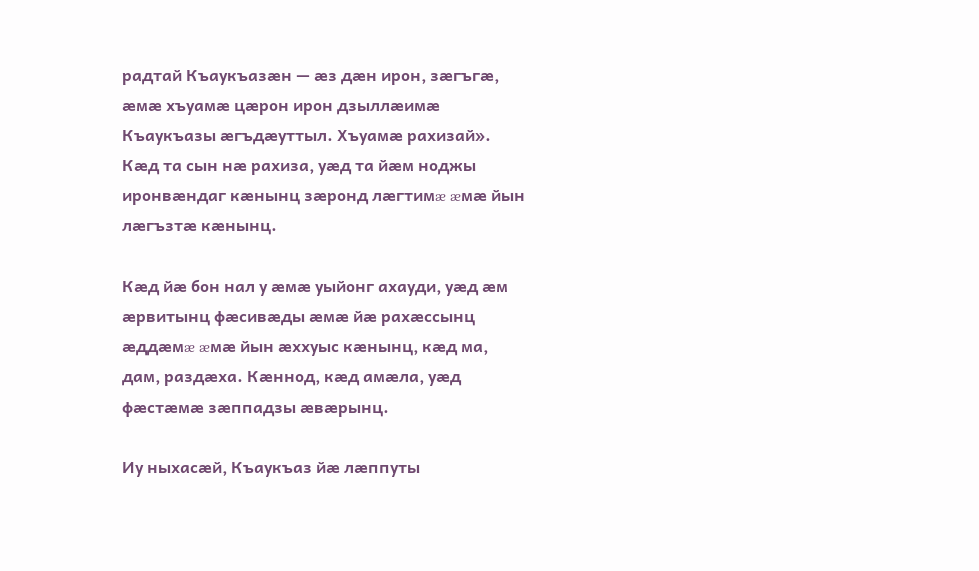радтай Къаукъазæн — æз дæн ирон, зæгъгæ, æмæ хъуамæ цæрон ирон дзыллæимæ Къаукъазы æгъдæуттыл. Хъуамæ рахизай». Кæд та сын нæ рахиза, уæд та йæм ноджы иронвæндаг кæнынц зæронд лæгтимæ æмæ йын лæгъзтæ кæнынц.

Кæд йæ бон нал у æмæ уыйонг ахауди, уæд æм æрвитынц фæсивæды æмæ йæ рахæссынц æддæмæ æмæ йын æххуыс кæнынц, кæд ма, дам, раздæха. Кæннод, кæд амæла, уæд фæстæмæ зæппадзы æвæрынц.

Иу ныхасæй, Къаукъаз йæ лæппуты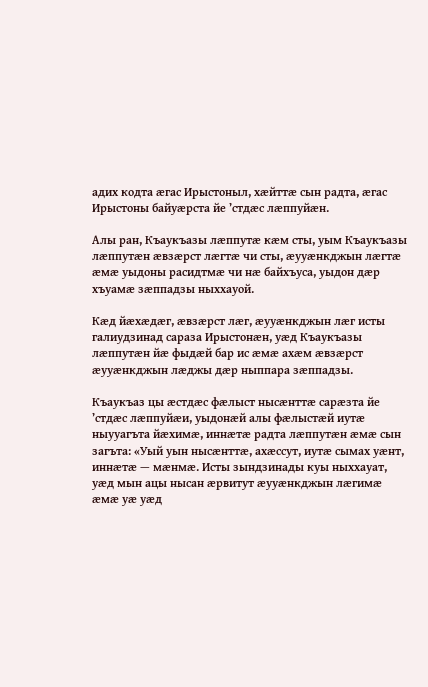адих кодта æгас Ирыстоныл, хæйттæ сын радта, æгас Ирыстоны байуæрста йе ’стдæс лæппуйæн.

Алы ран, Къаукъазы лæппутæ кæм сты, уым Къаукъазы лæппутæн æвзæрст лæгтæ чи сты, æууæнкджын лæгтæ æмæ уыдоны расидтмæ чи нæ байхъуса, уыдон дæр хъуамæ зæппадзы ныххауой.

Кæд йæхæдæг, æвзæрст лæг, æууæнкджын лæг исты галиудзинад сараза Ирыстонæн, уæд Къаукъазы лæппутæн йæ фыдæй бар ис æмæ ахæм æвзæрст æууæнкджын лæджы дæр ныппара зæппадзы.

Къаукъаз цы æстдæс фæлыст нысæнттæ сарæзта йе ’стдæс лæппуйæи, уыдонæй алы фæлыстæй иутæ ныууагъта йæхимæ, иннæтæ радта лæппутæн æмæ сын загъта: «Уый уын нысæнттæ, ахæссут, иутæ сымах уæнт, иннæтæ — мæнмæ. Исты зындзинады куы ныххауат, уæд мын ацы нысан æрвитут æууæнкджын лæгимæ æмæ уæ уæд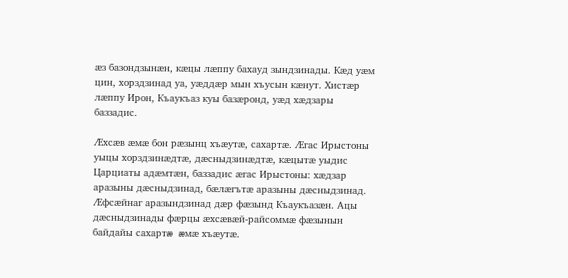æз базондзынæн, кæцы лæппу бахауд зындзинады. Кæд уæм цин, хорздзинад уа, уæддæр мын хъусын кæнут. Хистæр лæппу Ирон, Къаукъаз куы базæронд, уæд хæдзары баззадис.

Æхсæв æмæ бон рæзынц хъæутæ, сахартæ. Æгас Ирыстоны уыцы хорздзинæдтæ, дæсныдзинæдтæ, кæцытæ уыдис Царциаты адæмтæн, баззадис æгас Ирыстоны: хæдзар аразыны дæсныдзинад, бæлæгътæ аразыны дæсныдзинад. Æфсæйнаг аразындзинад дæр фæзынд Къаукъазæн. Ацы дæсныдзинады фæрцы æхсæвæй-райсоммæ фæзынын байдайы сахартæ æмæ хъæутæ.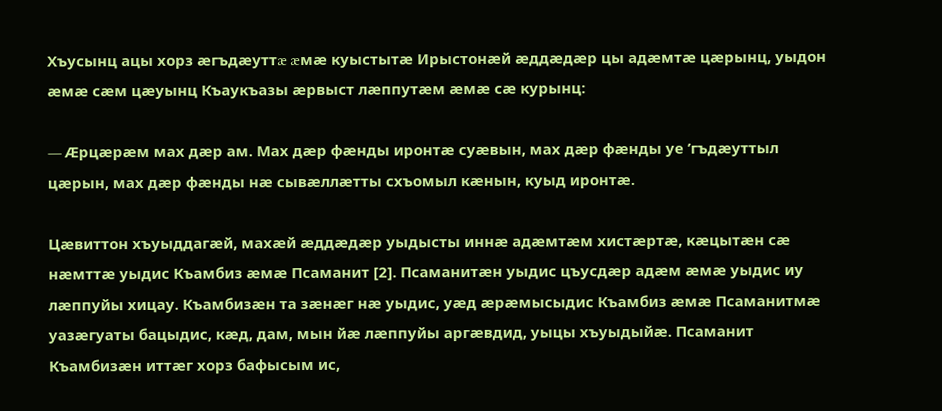Хъусынц ацы хорз æгъдæуттæ æмæ куыстытæ Ирыстонæй æддæдæр цы адæмтæ цæрынц, уыдон æмæ сæм цæуынц Къаукъазы æрвыст лæппутæм æмæ сæ курынц:

— Æрцæрæм мах дæр ам. Мах дæр фæнды иронтæ суæвын, мах дæр фæнды уе ’гъдæуттыл цæрын, мах дæр фæнды нæ сывæллæтты схъомыл кæнын, куыд иронтæ.

Цæвиттон хъуыддагæй, махæй æддæдæр уыдысты иннæ адæмтæм хистæртæ, кæцытæн сæ нæмттæ уыдис Къамбиз æмæ Псаманит [2]. Псаманитæн уыдис цъусдæр адæм æмæ уыдис иу лæппуйы хицау. Къамбизæн та зæнæг нæ уыдис, уæд æрæмысыдис Къамбиз æмæ Псаманитмæ уазæгуаты бацыдис, кæд, дам, мын йæ лæппуйы аргæвдид, уыцы хъуыдыйæ. Псаманит Къамбизæн иттæг хорз бафысым ис,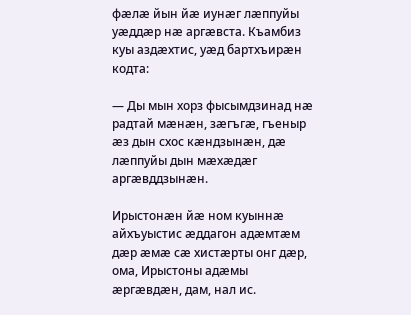фæлæ йын йæ иунæг лæппуйы уæддæр нæ аргæвста. Къамбиз куы аздæхтис, уæд бартхъирæн кодта:

— Ды мын хорз фысымдзинад нæ радтай мæнæн, зæгъгæ, гъеныр æз дын схос кæндзынæн, дæ лæппуйы дын мæхæдæг аргæвддзынæн.

Ирыстонæн йæ ном куыннæ айхъуыстис æддагон адæмтæм дæр æмæ сæ хистæрты онг дæр, ома, Ирыстоны адæмы æргæвдæн, дам, нал ис.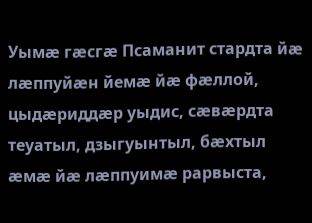Уымæ гæсгæ Псаманит стардта йæ лæппуйæн йемæ йæ фæллой, цыдæриддæр уыдис, сæвæрдта теуатыл, дзыгуынтыл, бæхтыл æмæ йæ лæппуимæ рарвыста,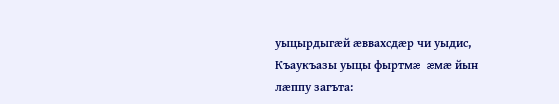уыцырдыгæй æввахсдæр чи уыдис, Къаукъазы уыцы фыртмæ æмæ йын лæппу загъта: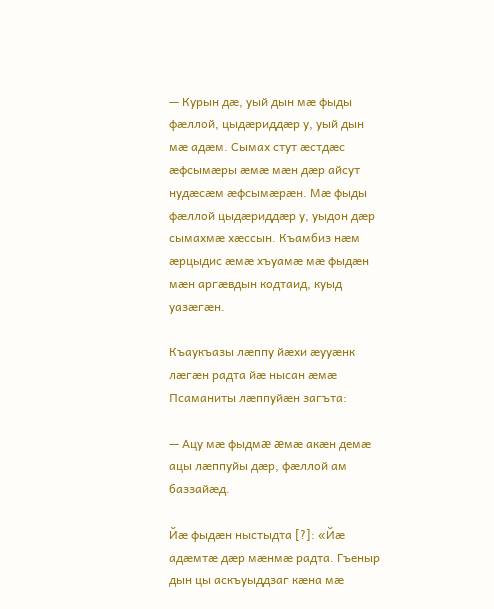— Курын дæ, уый дын мæ фыды фæллой, цыдæриддæр у, уый дын мæ адæм. Сымах стут æстдæс æфсымæры æмæ мæн дæр айсут нудæсæм æфсымæрæн. Мæ фыды фæллой цыдæриддæр у, уыдон дæр сымахмæ хæссын. Къамбиз нæм æрцыдис æмæ хъуамæ мæ фыдæн мæн аргæвдын кодтаид, куыд уазæгæн.

Къаукъазы лæппу йæхи æууæнк лæгæн радта йæ нысан æмæ Псаманиты лæппуйæн загъта:

— Ацу мæ фыдмæ æмæ акæн демæ ацы лæппуйы дæр, фæллой ам баззайæд.

Йæ фыдæн ныстыдта [?]: «Йæ адæмтæ дæр мæнмæ радта. Гъеныр дын цы аскъуыддзаг кæна мæ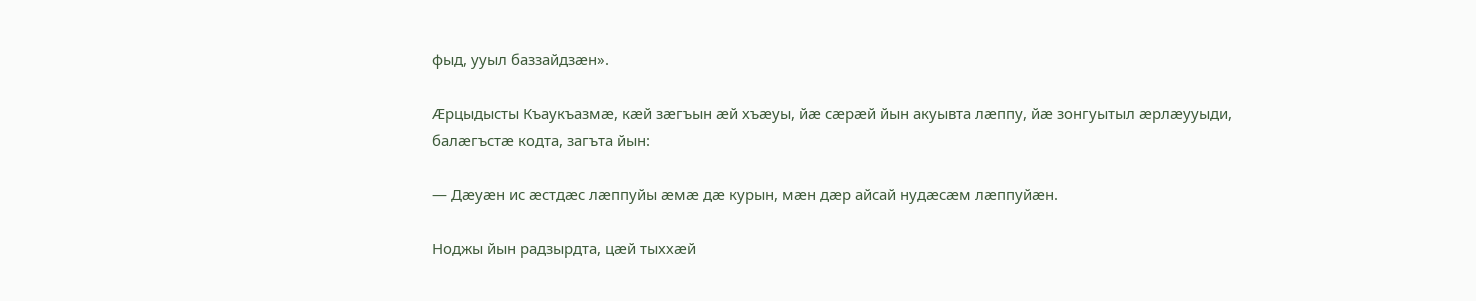фыд, ууыл баззайдзæн».

Æрцыдысты Къаукъазмæ, кæй зæгъын æй хъæуы, йæ сæрæй йын акуывта лæппу, йæ зонгуытыл æрлæууыди, балæгъстæ кодта, загъта йын:

— Дæуæн ис æстдæс лæппуйы æмæ дæ курын, мæн дæр айсай нудæсæм лæппуйæн.

Ноджы йын радзырдта, цæй тыххæй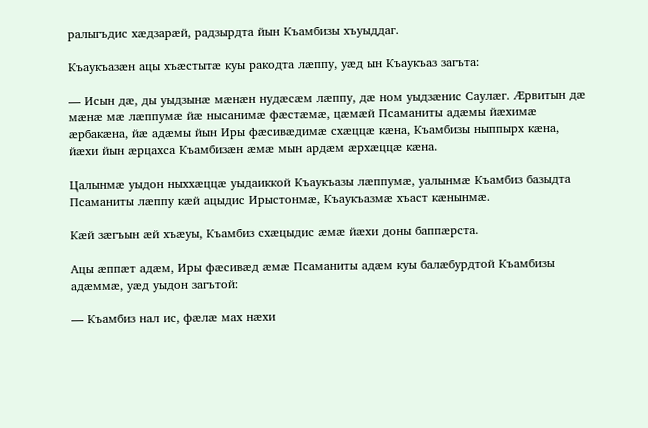ралыгъдис хæдзарæй, радзырдта йын Къамбизы хъуыддаг.

Къаукъазæн ацы хъæстытæ куы ракодта лæппу, уæд ын Къаукъаз загъта:

— Исын дæ, ды уыдзынæ мæнæн нудæсæм лæппу, дæ ном уыдзæнис Саулæг. Æрвитын дæ мæнæ мæ лæппумæ йæ нысанимæ фæстæмæ, цæмæй Псаманиты адæмы йæхимæ æрбакæна, йæ адæмы йын Иры фæсивæдимæ схæццæ кæна, Къамбизы ныппырх кæна, йæхи йын æрцахса Къамбизæн æмæ мын ардæм æрхæццæ кæна.

Цалынмæ уыдон ныххæццæ уыдаиккой Къаукъазы лæппумæ, уалынмæ Къамбиз базыдта Псаманиты лæппу кæй ацыдис Ирыстонмæ, Къаукъазмæ хъаст кæнынмæ.

Кæй зæгъын æй хъæуы, Къамбиз схæцыдис æмæ йæхи доны баппæрста.

Ацы æппæт адæм, Иры фæсивæд æмæ Псаманиты адæм куы балæбурдтой Къамбизы адæммæ, уæд уыдон загътой:

— Къамбиз нал ис, фæлæ мах нæхи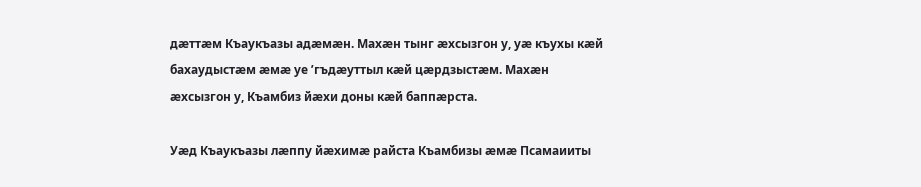дæттæм Къаукъазы адæмæн. Махæн тынг æхсызгон у, уæ къухы кæй бахаудыстæм æмæ уе ’гъдæуттыл кæй цæрдзыстæм. Махæн æхсызгон у, Къамбиз йæхи доны кæй баппæрста.

Уæд Къаукъазы лæппу йæхимæ райста Къамбизы æмæ Псамаииты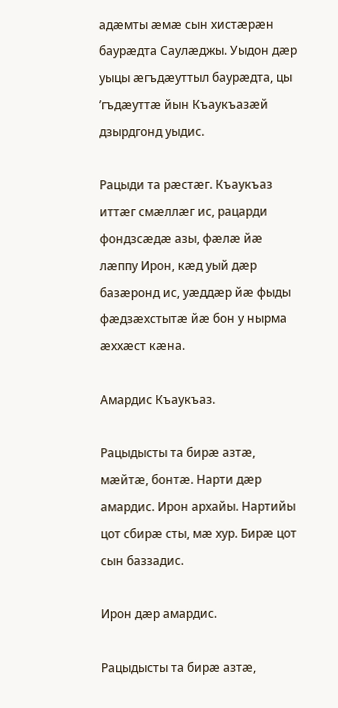адæмты æмæ сын хистæрæн баурæдта Саулæджы. Уыдон дæр уыцы æгъдæуттыл баурæдта, цы ’гъдæуттæ йын Къаукъазæй дзырдгонд уыдис.

Рацыди та рæстæг. Къаукъаз иттæг смæллæг ис, рацарди фондзсæдæ азы, фæлæ йæ лæппу Ирон, кæд уый дæр базæронд ис, уæддæр йæ фыды фæдзæхстытæ йæ бон у нырма æххæст кæна.

Амардис Къаукъаз.

Рацыдысты та бирæ азтæ, мæйтæ, бонтæ. Нарти дæр амардис. Ирон архайы. Нартийы цот сбирæ сты, мæ хур. Бирæ цот сын баззадис.

Ирон дæр амардис.

Рацыдысты та бирæ азтæ,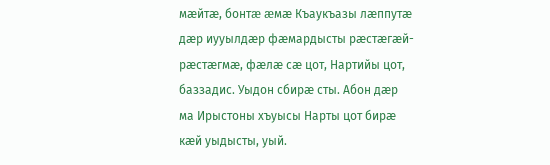мæйтæ, бонтæ æмæ Къаукъазы лæппутæ дæр иууылдæр фæмардысты рæстæгæй-рæстæгмæ, фæлæ сæ цот, Нартийы цот, баззадис. Уыдон сбирæ сты. Абон дæр ма Ирыстоны хъуысы Нарты цот бирæ кæй уыдысты, уый.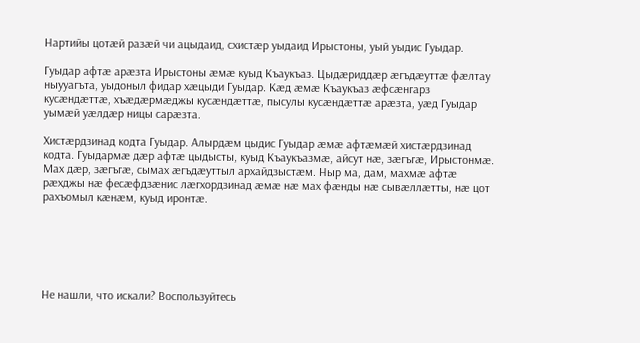Нартийы цотæй разæй чи ацыдаид, схистæр уыдаид Ирыстоны, уый уыдис Гуыдар.

Гуыдар афтæ арæзта Ирыстоны æмæ куыд Къаукъаз. Цыдæриддæр æгъдæуттæ фæлтау ныууагъта, уыдоныл фидар хæцыди Гуыдар. Кæд æмæ Къаукъаз æфсæнгарз кусæндæттæ, хъæдæрмæджы кусæндæттæ, пысулы кусæндæттæ арæзта, уæд Гуыдар уымæй уæлдæр ницы сарæзта.

Хистæрдзинад кодта Гуыдар. Алырдæм цыдис Гуыдар æмæ афтæмæй хистæрдзинад кодта. Гуыдармæ дæр афтæ цыдысты, куыд Къаукъазмæ, айсут нæ, зæгъгæ, Ирыстонмæ. Мах дæр, зæгъгæ, сымах æгъдæуттыл архайдзыстæм. Ныр ма, дам, махмæ афтæ рæхджы нæ фесæфдзæнис лæгхордзинад æмæ нæ мах фæнды нæ сывæллæтты, нæ цот рахъомыл кæнæм, куыд иронтæ.






Не нашли, что искали? Воспользуйтесь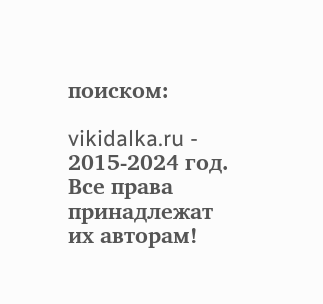поиском:

vikidalka.ru - 2015-2024 год. Все права принадлежат их авторам!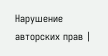Нарушение авторских прав |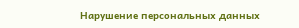Нарушение персональных данных